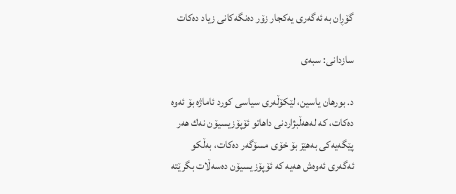گۆڕان به‌ ئه‌گه‌ری یه‌كجار زۆر ده‌نگه‌كانی زیاد دەکات

سازدانی‌: سبەی

د. بورهان یاسین، لێكۆڵه‌ری‌ سیاسی‌ كورد ئاماژه‌ بۆ ئەوە دەکات، كه‌ له‌هه‌ڵبژاردنی‌ داهاتو ئۆپۆزیسیۆن نه‌ك هه‌ر پێگه‌یه‌كی به‌هێز بۆ خۆی مسۆگه‌ر ده‌كات، به‌ڵكو ئه‌گه‌ری ئه‌وه‌ش هه‌یه‌ كه‌ ئۆپۆزیسیۆن ده‌سه‌ڵات بگرێته‌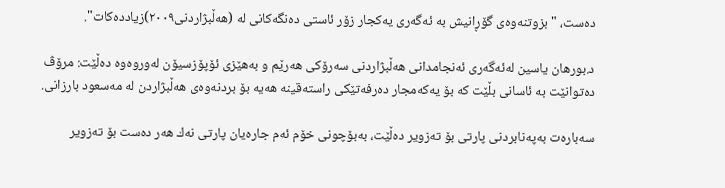ده‌ست، "بزوتنه‌وه‌ی‌ گۆڕانیش به‌ ئه‌گه‌ری یه‌كجار زۆر ئاستی ده‌نگه‌كانی له‌ (هه‌ڵبژاردنی‌٢٠٠٩)زیادده‌كات".

د.بورهان یاسین له‌ئه‌گه‌ری‌ ئه‌نجامدانی‌ هه‌ڵبژاردنی‌ سه‌رۆكی‌ هه‌رێم و به‌هێزی‌ ئۆپۆزسیۆن له‌وروه‌وه‌ ده‌ڵێت‌: مرۆڤ ده‌توانێت به‌ ئاسانی بڵێت كه‌ بۆ یه‌كه‌مجار ده‌رفه‌تێكی راسته‌قینه‌ هه‌یه‌ بۆ بردنه‌وه‌ی هه‌ڵبژاردن له‌ مه‌سعود بارزانی.

سه‌باره‌ت به‌په‌نابردنی‌ پارتی‌ بۆ ته‌زویر ده‌ڵێت، بەبۆچونی خۆم ئه‌م جاره‌یان پارتی نه‌ك هه‌ر ده‌ست بۆ ته‌زویر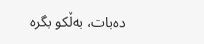ده‌بات، به‌ڵكو بگره‌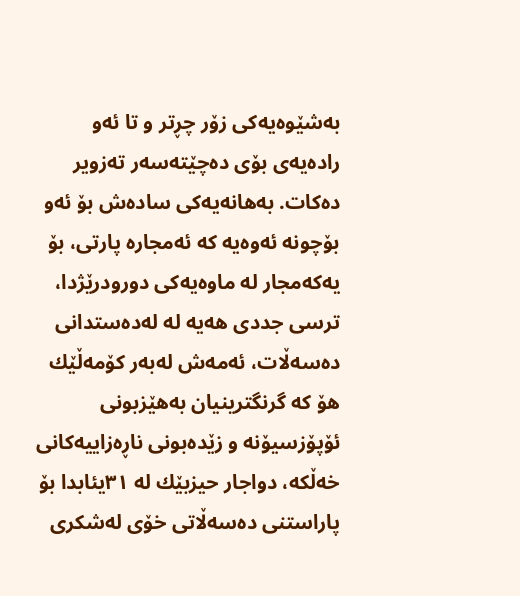به‌شێوه‌یه‌كی زۆر چڕتر و تا ئه‌و راده‌یه‌ی بۆی ده‌چێته‌سه‌ر ته‌زویر ده‌كات. به‌هانه‌یه‌كی ساده‌ش بۆ ئه‌و بۆچونه‌ ئه‌وه‌یه‌ كه‌ ئه‌مجاره‌ پارتی، بۆ یه‌كه‌مجار له‌ ماوه‌یه‌كی دورودرێژدا، ترسی جددی هه‌یه‌ له‌ له‌ده‌ستدانی ده‌سه‌ڵات، ئه‌مه‌ش له‌به‌ر كۆمه‌ڵێك هۆ كه‌ گرنگترینیان به‌هێزبونی ئۆپۆزسیۆنه‌ و زێده‌بونی ناڕه‌زاییه‌كانی خه‌ڵكه،‌ دواجار حیزبێك له‌ ٣١یئابدا بۆ پاراستنی ده‌سه‌ڵاتی خۆی له‌شكری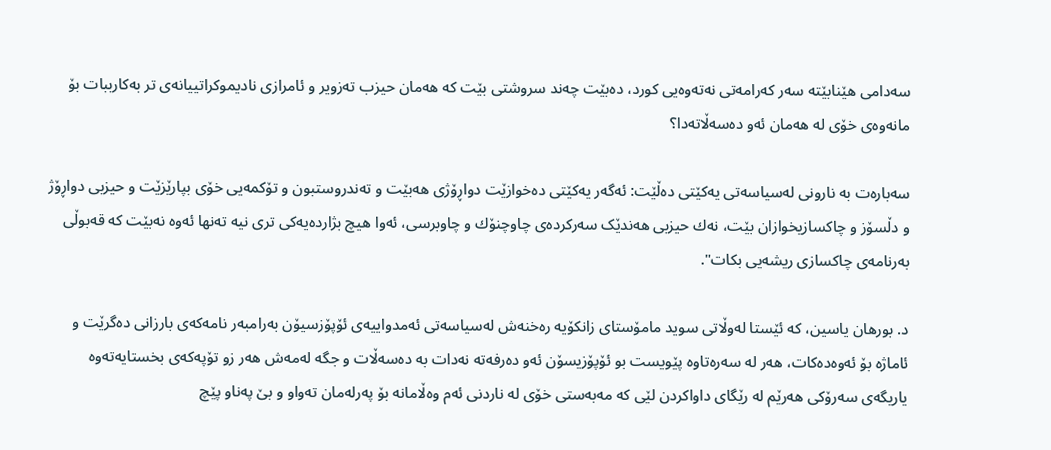سه‌دامی هێنابێته‌ سه‌ر كه‌رامه‌تی نه‌ته‌وه‌یی كورد، ده‌بێت چه‌ند سروشتی بێت كه‌ هه‌مان حیزب ته‌زویر و ئامرازی نادیموكراتییانه‌ی تر به‌كارببات بۆ مانه‌وه‌ی خۆی له‌ هه‌مان ئه‌و ده‌سه‌ڵاته‌دا؟

سه‌باره‌ت به‌ نارونی‌ له‌سیاسه‌تی‌ یه‌كێتی‌ ده‌ڵێت‌: ئه‌گه‌ر یه‌كێتی ده‌خوازێت دواڕۆژی هه‌بێت و ته‌ندروستبون و تۆكمه‌یی خۆی بپارێزێت و حیزبی دواڕۆژ و دڵسۆز و چاكسازیخوازان بێت، نه‌ك حیزبی هه‌ندێک سه‌ركرده‌ی چاوچنۆك و چاوبرسی، ئه‌وا هیچ بژارده‌یه‌كی تری نیه‌ ته‌نها ئه‌وه‌ نه‌بێت كه‌ قه‌بوڵی به‌رنامه‌ی چاكسازی ریشه‌یی بكات".

د. بورهان یاسین، كه‌ ئێستا له‌وڵاتی‌ سوید مامۆستای‌ زانكۆیه‌ ره‌خنه‌ش له‌سیاسه‌تی‌ ئه‌مدواییه‌ی‌ ئۆپۆزسیۆن به‌رامبه‌ر نامه‌كه‌ی‌ بارزانی‌ ده‌گرێت‌ و ئاماژه‌ بۆ ئه‌وه‌ده‌كات، هه‌ر له‌ سه‌ره‌تاوه‌ پێویست بو ئۆپۆزیسۆن ئه‌و ده‌رفه‌ته‌ نه‌دات به‌ ده‌سه‌ڵات و‌ جگه‌ له‌مه‌ش هه‌ر زو تۆپه‌كه‌ی بخستایه‌ته‌وه‌ یاریگه‌ی سه‌رۆكی هه‌رێم له‌ رێگای داواكردن لێی كه‌ مه‌به‌ستی خۆی له‌ ناردنی ئه‌م وه‌ڵامانه‌ بۆ په‌رله‌مان ته‌واو و‌ بێ په‌ناو پێچ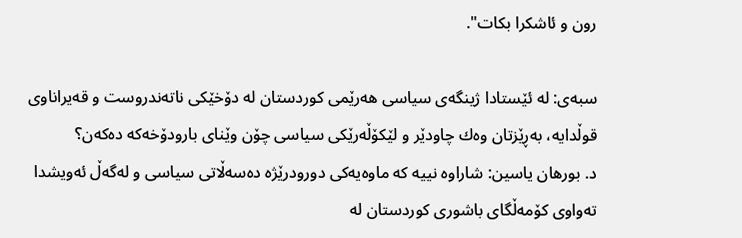رون و ئاشكرا بكات".

سبه‌ی‌: له‌ ئێستادا ژینگه‌ی سیاسی هه‌رێمی كوردستان له‌ دۆخێكی ناته‌ندروست و قه‌یراناوی قوڵدایه‌، به‌ڕێزتان وه‌ك چاودێر و لێكۆڵه‌رێكی سیاسی چۆن وێنای بارودۆخه‌كه‌ ده‌كه‌ن؟
د. بورهان یاسین: شاراوه‌ نییه‌ كه‌ ماوه‌یه‌كی دورودرێژه‌ ده‌سه‌ڵاتی سیاسی و‌ له‌گه‌ڵ ئه‌ویشدا ته‌واوی كۆمه‌ڵگای باشوری كوردستان له‌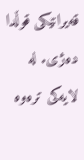قەیرانێكی قوڵدا ده‌ژی. له‌ لایه‌كی تره‌وه‌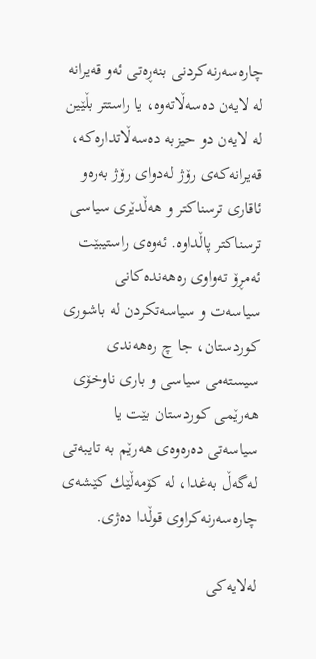چاره‌سه‌رنه‌كردنی بنه‌ڕه‌تی ئه‌و قه‌یرانه‌ له‌ لایه‌ن ده‌سه‌ڵاته‌وه‌، یا راستتر بڵێین له‌ لایه‌ن دو حیزبه‌ ده‌سه‌ڵاتداره‌كه‌، قه‌یرانه‌كه‌ی رۆژ لەدوای رۆژ به‌ره‌و ئاقاری ترسناكتر و هه‌ڵدێری سیاسی ترسناكتر پاڵداوه‌. ئه‌وه‌ی راستیبێت ئه‌مڕۆ ته‌واوی ره‌هه‌نده‌كانی سیاسه‌ت و سیاسەتكردن له‌ باشوری كوردستان، جا چ ره‌هه‌ندی سیسته‌می سیاسی و باری ناوخۆی هه‌رێمی كوردستان بێت یا سیاسه‌تی ده‌ره‌وه‌ی هه‌رێم به‌ تایبه‌تی له‌گه‌ڵ به‌غدا، له‌ كۆمه‌ڵێك كێشه‌ی چاره‌سه‌رنه‌كراوی قوڵدا دەژی.

له‌لایه‌كی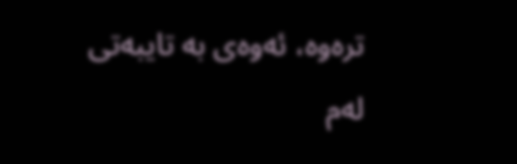تره‌وه‌، ئه‌وه‌ی به‌ تایبه‌تی له‌م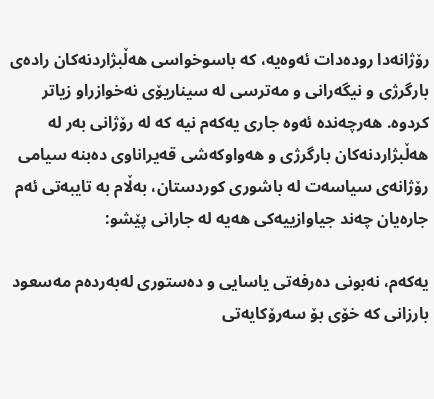رۆژانه‌دا روده‌دات ئه‌وه‌یه،‌ كه‌ باسوخواسی هه‌ڵبژاردنه‌كان راده‌ی بارگرژی و نیگه‌رانی و مه‌ترسی له‌ سیناریۆی نه‌خوازراو زیاتر كردوه‌. هه‌رچه‌نده‌ ئه‌وه‌ جاری یه‌كه‌م نیه‌ كه‌ له‌ رۆژانی به‌ر له‌ هه‌ڵبژاردنه‌كان بارگرژی و هه‌واوكه‌شی قه‌یراناوی ده‌بنه‌ سیامی رۆژانه‌ی سیاسه‌ت له‌ باشوری كوردستان، به‌ڵام به‌ تایبه‌تی ئه‌م جاره‌یان چه‌ند جیاوازییه‌كی هه‌یه‌ له‌ جارانی پێشو:

یەکەم، نه‌بونی ده‌رفه‌تی یاسایی و ده‌ستوری له‌به‌رده‌م مه‌سعود بارزانی كه‌ خۆی بۆ سه‌رۆكایه‌تی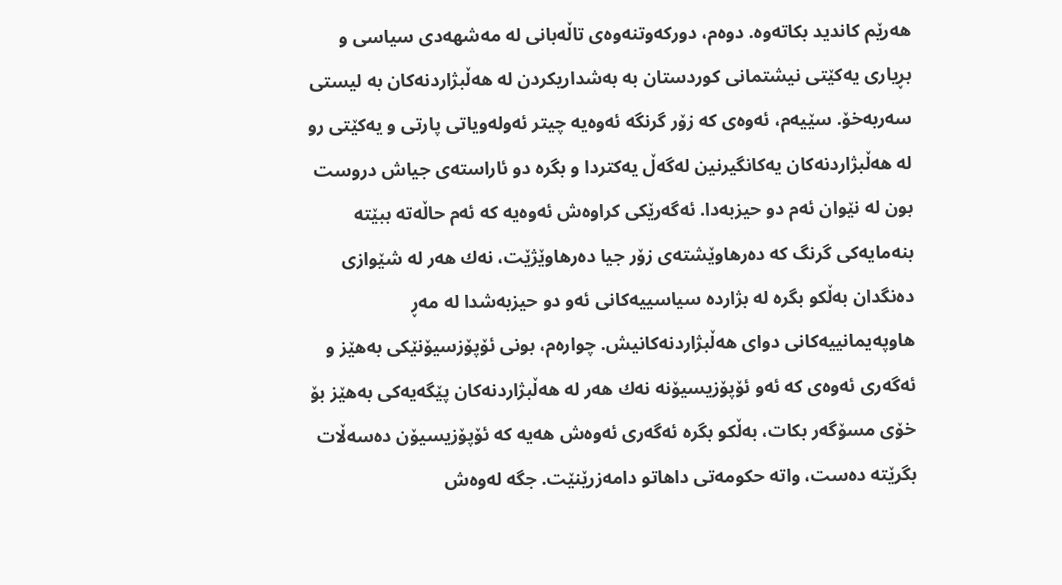هه‌رێم كاندید بكاته‌وه‌. دوەم، دوركه‌وتنه‌وه‌ی تاڵه‌بانی له‌ مه‌شهه‌دی سیاسی و بڕیاری یه‌كێتی نیشتمانی كوردستان به‌ به‌شداریكردن له‌ هه‌ڵبژاردنه‌كان به‌ لیستی سه‌ربه‌خۆ. سێیەم، ئه‌وه‌ی كه‌ زۆر گرنگه‌ ئه‌وه‌یه‌ چیتر ئه‌وله‌ویاتی پارتی و یه‌كێتی رو له‌ هه‌ڵبژاردنه‌كان یه‌كانگیرنین له‌گه‌ڵ یه‌كتردا و‌ بگره‌ دو ئاراسته‌ی جیاش دروست بون له‌ نێوان ئه‌م دو حیزبه‌دا. ئه‌گه‌رێكی كراوه‌ش ئه‌وه‌یه‌ كه‌ ئه‌م حاڵه‌ته‌ ببێته‌ بنه‌مایه‌كی گرنگ كه‌ ده‌رهاوێشته‌ی زۆر جیا ده‌رهاوێژێت، نه‌ك هه‌ر له‌ شێوازی ده‌نگدان به‌ڵكو بگره‌ له‌ بژارده‌ سیاسییه‌كانی ئه‌و دو حیزبه‌شدا له‌ مه‌ڕ هاوپه‌یمانییه‌كانی دوای هه‌ڵبژاردنه‌كانیش. چوارەم، بونی ئۆپۆزسیۆنێكی به‌هێز و ئه‌گه‌ری ئه‌وه‌ی كه‌ ئه‌و ئۆپۆزیسیۆنه‌ نه‌ك هه‌ر له‌ هه‌ڵبژاردنه‌كان پێگه‌یه‌كی به‌هێز بۆ خۆی مسۆگه‌ر بكات، به‌ڵكو بگره‌ ئه‌گه‌ری ئه‌وه‌ش هه‌یه‌ كه‌ ئۆپۆزیسیۆن ده‌سه‌ڵات بگرێته‌ ده‌ست، واته‌ حكومه‌تی داهاتو دامه‌زرێنێت. جگه‌ له‌وه‌ش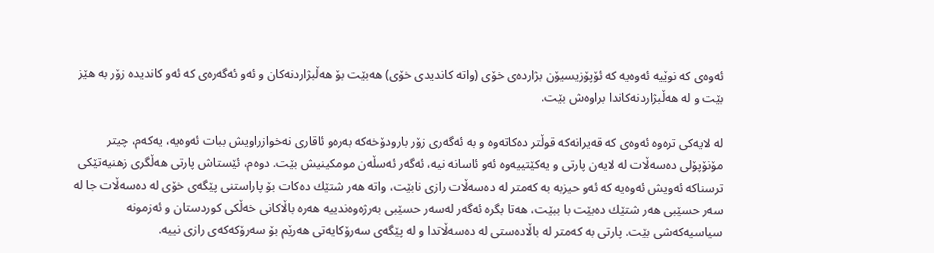ئه‌وه‌ی كه‌ نوێیه‌ ئه‌وه‌یه‌ كه‌ ئۆپۆزیسیۆن بژارده‌ی خۆی (واته‌ كاندیدی خۆی) هه‌بێت بۆ هه‌ڵبژاردنه‌كان و‌ ئه‌و ئه‌گه‌ره‌ی كه‌ ئه‌و كاندیده‌ زۆر به‌ هێز بێت و له‌ هه‌ڵبژاردنه‌كاندا براوه‌ش بێت.

له‌ لایه‌كی تره‌وه‌ ئه‌وه‌ی كه‌ قه‌یرانه‌كه‌ قوڵتر ده‌كاته‌وه‌ و به‌ ئه‌گه‌ری زۆر بارودۆخه‌كه‌ به‌ره‌و ئاقاری نه‌خوازراویش ببات ئه‌وه‌یه، یەکەم،‌ چیتر مۆنۆپۆلی ده‌سه‌ڵات له‌ لایه‌ن پارتی و یه‌كێتییه‌وه‌ ئه‌و ئاسانه‌ نیه‌، ئه‌گه‌ر ئه‌سڵه‌ن مومكینیش بێت. دوەم، ئێستاش پارتی هه‌ڵگری زهنیه‌تێكی ترسناكه‌ ئه‌ویش ئه‌وه‌یه‌ كه‌ ئه‌و حیزبه‌ به‌ كه‌متر له‌ ده‌سه‌ڵات رازی نابێت، واته‌ هه‌ر شتێك ده‌كات بۆ پاراستنی پێگه‌ی خۆی له‌ ده‌سه‌ڵات جا له‌ سه‌ر حسێبی هه‌ر شتێك ده‌بێت با ببێت، هه‌تا بگره‌ ئه‌گه‌ر له‌سه‌ر حسێبی به‌رژه‌وه‌ندییه‌ هه‌ره‌ باڵاكانی خه‌ڵكی كوردستان و ئه‌زمونه‌ سیاسیه‌كه‌شی بێت. پارتی به‌ كه‌متر لە باڵاده‌ستی له‌ ده‌سه‌ڵاتدا و له‌ پێگه‌ی سه‌رۆكایه‌تی هه‌رێم بۆ سه‌رۆكه‌كه‌ی رازی نییه.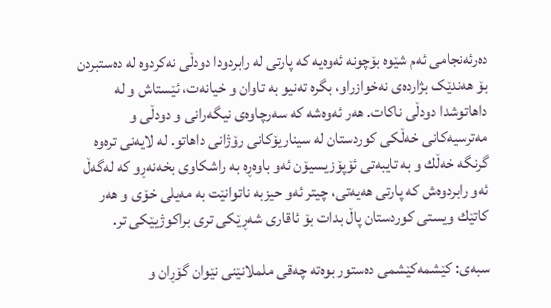ده‌رئه‌نجامی ئه‌م شێوه‌ بۆچونه‌ ئه‌وه‌یه‌ كه‌ پارتی له‌ رابردودا دودڵی نه‌كردوه‌ له‌ ده‌ستبردن بۆ هه‌ندێک بژارده‌ی نه‌خوازراو، بگره‌ ته‌نیو به‌ تاوان و خیانه‌ت، ئێستاش و‌ له‌ داهاتوشدا دودڵی ناكات. هه‌ر ئه‌وه‌شه‌ كه‌ سه‌رچاوه‌ی نیگه‌رانی و دودڵی و مه‌ترسیه‌كانی خه‌ڵكی كوردستان له‌ سیناریۆكانی رۆژانی داهاتو. له‌ لایه‌نی تره‌وه‌ گرنگه‌ خه‌ڵك و به‌ تایبه‌تی ئۆپۆزیسیۆن ئه‌و باوه‌ڕه‌ به‌ راشكاوی بخه‌نه‌ڕو كه‌ له‌گه‌ڵ ئه‌و رابردوه‌ش كه‌ پارتی هه‌یه‌تی، چیتر ئه‌و حیزبه‌ ناتوانێت به‌ مەیلی خۆی و‌ هه‌ر كاتێك ویستی كوردستان پاڵ بدات بۆ ئاقاری شه‌ڕێكی تری براكوژیێكی تر.

سبه‌ی‌: كێشمه‌كێشمی ده‌ستور بوەته‌ چه‌قی ململانێنی نێوان گۆڕان و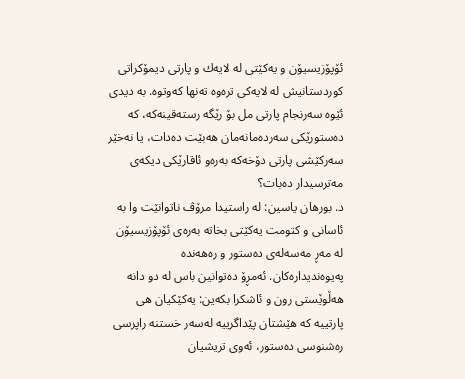ئۆپۆزیسیۆن و یه‌كێتی له‌ لایه‌ك و‌ پارتی دیمۆكراتی كوردستانیش له‌ لایه‌كی تره‌وه‌ ته‌نها كه‌وتوه‌. به‌ دیدی ئێوه‌ سه‌رنجام پارتی مل بۆ رێگه‌ رسته‌قینه‌كه‌، كه‌ ده‌ستورێكی سه‌رده‌مانه‌مان هه‌بێت ده‌دات، یا نه‌خێر سه‌ركێشی پارتی دۆخه‌كه‌ به‌ره‌و ئاقارێكی دیكه‌ی مه‌ترسیدار ده‌بات؟
د. بورهان یاسین: له‌ راستیدا مرۆڤ ناتوانێت وا به‌ ئاسانی و كتومت یه‌كێتی بخاته‌ به‌ره‌ی ئۆپۆزیسیۆن له‌ مه‌ڕ مه‌سه‌له‌ی ده‌ستور و ره‌هەنده‌ په‌یوه‌ندیداره‌كان. ئه‌مڕۆ ده‌توانین باس له‌ دو دانه‌ هه‌ڵوێستی رون و ئاشكرا بكه‌ین: یه‌كێكیان هی پارتییه‌ كه‌ هێشتان پێداگرییه‌ له‌سه‌ر خستنه‌ راپرسی ره‌شنوسی ده‌ستور،‌ ئه‌وی تریشیان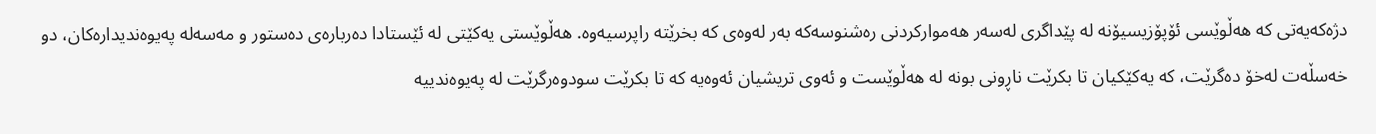دژه‌كه‌یه‌تی كه‌ هه‌ڵوێسی ئۆپۆزیسیۆنه‌ له‌ پێداگری له‌سه‌ر هه‌مواركردنی ره‌شنوسه‌كه‌ به‌ر له‌وه‌ی كه‌ بخرێته‌ راپرسیه‌وه‌. هه‌ڵوێستی یه‌كێتی له‌ ئێستادا ده‌رباره‌ی ده‌ستور و مه‌سه‌له‌ په‌یوه‌ندیداره‌كان، دو خه‌سڵه‌ت له‌خۆ ده‌گرێت، كه‌ یه‌كێكیان تا بكرێت ناڕونی بونه‌ له‌ هه‌ڵوێست و‌ ئه‌وی تریشیان ئه‌وه‌یه‌ كه‌ تا بكرێت سودوه‌رگرێت له‌ په‌یوه‌ندییه‌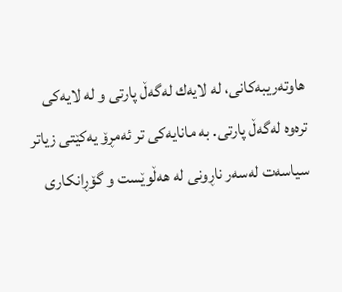هاوته‌ریبه‌كانی، له‌ لایه‌ك له‌گه‌ڵ پارتی و له‌ لایه‌كی تره‌وه‌ له‌گه‌ڵ پارتی. به‌ مانایه‌كی تر ئه‌مڕۆ یه‌كێتی زیاتر سیاسه‌ت له‌سه‌ر ناڕونی له‌ هه‌ڵوێست و گۆڕانكاری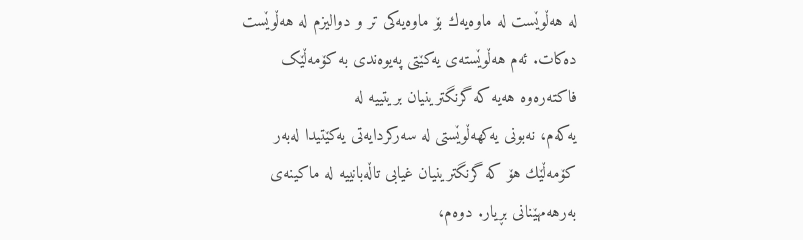له‌ هه‌ڵوێست له‌ ماوه‌یەك بۆ ماوه‌یه‌كی تر و‌ دوالیزم له‌ هه‌ڵوێست دەکات. ئه‌م هه‌ڵوێسته‌ی یه‌كێتی په‌یوه‌ندی به‌ كۆمه‌ڵێک فاكته‌ره‌وه‌ هه‌یه‌ كه‌ گرنگترینیان بریتییە لە
یەکەم، نه‌بونی یه‌كهه‌ڵوێستی له‌ سه‌ركردایه‌تی یه‌كێتیدا له‌به‌ر كۆمه‌ڵێك هۆ كه‌ گرنگترینیان غیابی تاڵه‌بانییه‌ له‌ ماكینه‌ی به‌رهه‌مهێنانی بڕیار. دوەم،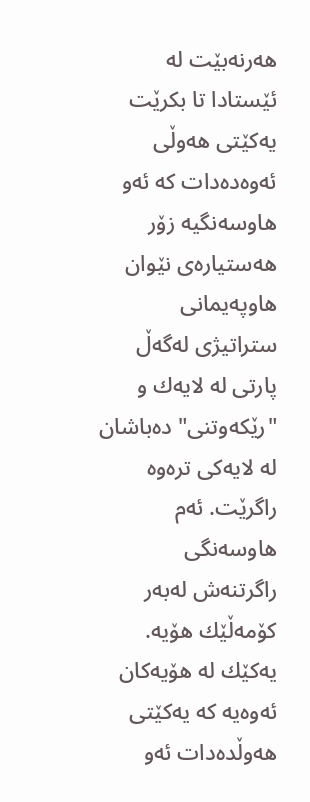هه‌رنه‌بێت له‌ ئێستادا تا بكرێت یه‌كێتی هه‌وڵی ئه‌وه‌ده‌دات كه‌ ئه‌و هاوسه‌نگیه‌ زۆر هه‌ستیاره‌ی نێوان هاوپه‌یمانی ستراتیژی له‌گه‌ڵ پارتی له‌ لایه‌ك و "رێكه‌وتنی" ده‌باشان له‌ لایه‌كی تره‌وه‌ راگرێت. ئه‌م هاوسه‌نگی راگرتنه‌ش له‌به‌ر كۆمه‌ڵێك هۆیه‌. یه‌كێك له‌ هۆیه‌كان ئه‌وه‌یه‌ كه‌ یه‌كێتی هه‌وڵده‌دات ئه‌و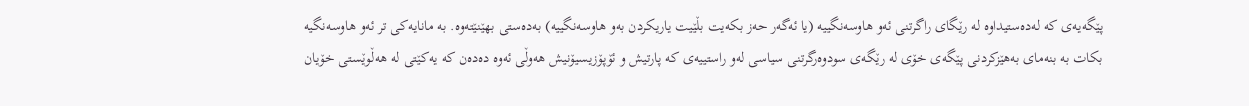پێگه‌یه‌ی كه‌ له‌ده‌ستیداوه‌ له‌ رێگای راگرتنی ئه‌و هاوسه‌نگییه‌ (یا ئەگه‌ر حه‌ز بكه‌یت بڵێیت یاریكردن به‌و هاوسه‌نگییه‌) به‌ده‌ستی بهێنێته‌وه‌. به‌ مانایه‌كی تر ئه‌و هاوسه‌نگیه‌ بكات به‌ بنه‌مای به‌هێزكردنی پێگه‌ی خۆی له‌ رێگه‌ی سودوه‌رگرتنی سیاسی له‌و راستییه‌ی كه‌ پارتیش و ئۆپۆزیسیۆنیش هه‌وڵی ئه‌وه‌ ده‌ده‌ن كه‌ یه‌كێتی له‌ هه‌ڵوێستی خۆیان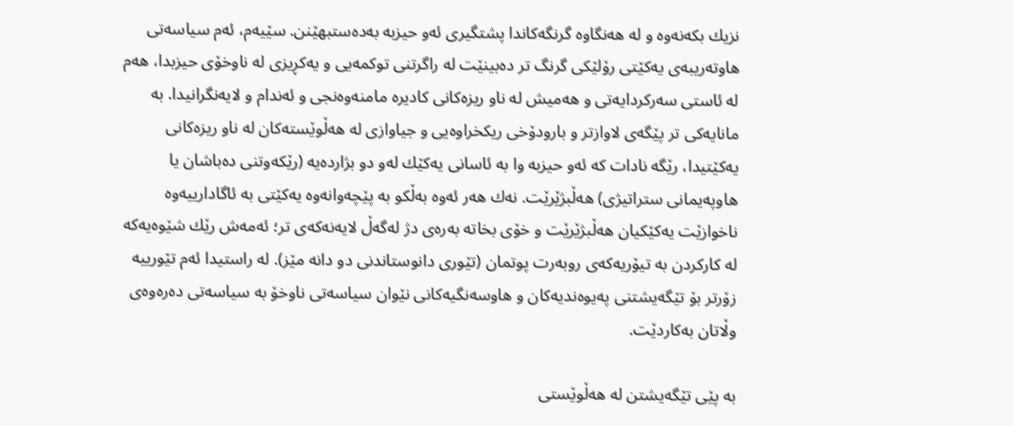نزیك بكه‌نه‌وه‌ و له‌ هه‌نگاوه‌ گرنگه‌كاندا پشتگیری ئه‌و حیزبه‌ به‌ده‌ستبهێنن. سێیەم، ئه‌م سیاسه‌تی هاوته‌ریبه‌ی یه‌كێتی رۆلێكی گرنگ تر ده‌بینێت له‌ راگرتنی توكمه‌یی و یه‌كڕیزی له‌ ناوخۆی حیزبدا، هه‌م له‌ ئاستی سه‌ركردایه‌تی و‌ هه‌میش له‌ ناو ریزه‌كانی كادیره‌ مامنه‌وه‌نجی و ئه‌ندام و لایه‌نگرانیدا. به‌ مانایه‌كی تر پێگه‌ی لاوازتر و بارودۆخی ریكخراوه‌یی و جیاوازی له‌ هه‌ڵوێسته‌كان له‌ ناو ریزه‌كانی یه‌كێتیدا، رێگه‌ نادات كه‌ ئه‌و حیزبه‌ وا به‌ ئاسانی یه‌كێك له‌و دو بژارده‌یه‌ (رێكه‌وتنی ده‌باشان یا هاوپه‌یمانی ستراتیژی) هه‌ڵبژێرێت. نه‌ك هه‌ر ئه‌وه‌ به‌ڵكو به‌ پێچه‌وانه‌وه‌ یه‌كێتی به‌ ئاگادارییه‌وه‌ ناخوازێت یه‌كێكیان هه‌ڵبژێرێت و خۆی بخاته‌ به‌ره‌ی دژ له‌گه‌ڵ لایه‌نه‌كه‌ی تر؛ ئه‌مه‌ش رێك شێوه‌یه‌كه‌ له‌ كاركردن به‌ تیۆریه‌كه‌ی روبه‌رت پوتمان (تێوری دانوستاندنی دو دانه‌ مێز). له‌ راستیدا ئه‌م تێورییه‌ زۆرتر بۆ تێگه‌یشتنی په‌یوه‌ندیه‌كان و هاوسه‌نگیه‌كانی نێوان سیاسه‌تی ناوخۆ به‌ سیاسه‌تی ده‌ره‌وه‌ی وڵاتان به‌كاردێت.

به‌ پێی تێگه‌یشتن له‌ هه‌ڵوێستی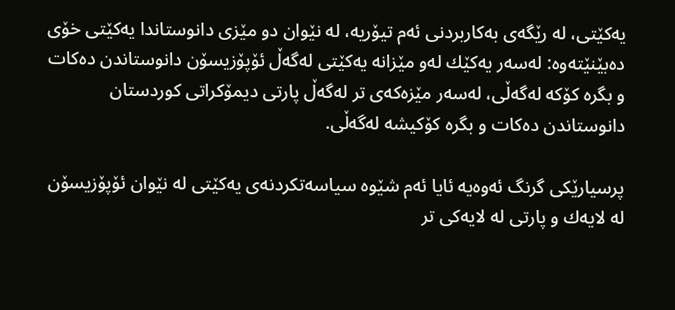یه‌كێتی، له‌ رێگه‌ی به‌كاربردنی ئه‌م تیۆریه‌، له‌ نێوان دو مێزی دانوستاندا یه‌كێتی خۆی ده‌بێنێته‌وه‌: له‌سه‌ر یه‌كێك له‌و مێزانه‌ یه‌كێتی له‌گه‌ڵ ئۆپۆزیسۆن دانوستاندن ده‌كات و‌ بگره‌ كۆكه‌ له‌گه‌ڵی،‌ له‌سه‌ر مێزه‌كه‌ی تر له‌گه‌ڵ پارتی دیمۆكراتی كوردستان دانوستاندن ده‌كات و‌ بگره‌ كۆكیشه‌ له‌گه‌ڵی.

پرسیارێكی گرنگ ئه‌وه‌یه‌ ئایا ئه‌م شێوه‌ سیاسه‌تكردنه‌ی یه‌كێتی له‌ نێوان ئۆپۆزیسۆن له‌ لایه‌ك و‌ پارتی له‌ لایه‌كی تر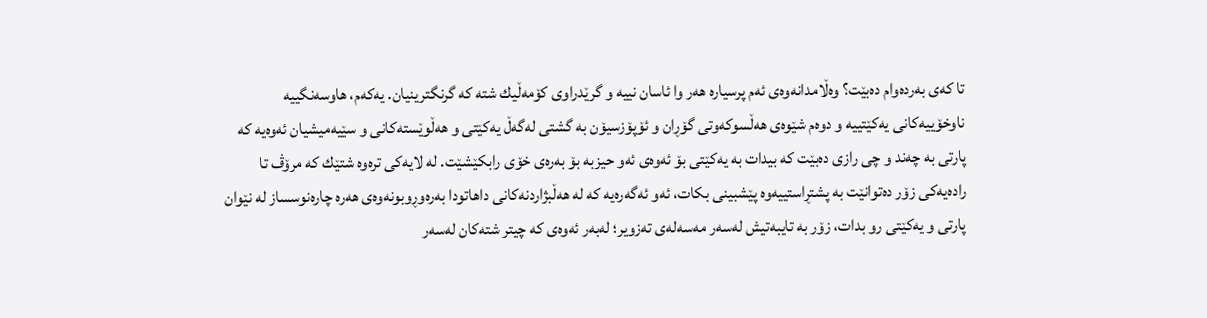تا كه‌ی به‌رده‌وام ده‌بێت؟ وه‌ڵامدانه‌وه‌ی ئه‌م پرسیاره‌ هه‌ر وا ئاسان نییه‌ و گرێدراوی كۆمه‌ڵیك شته‌ كه‌ گرنگترینیان. یه‌كه‌م، هاوسه‌نگییه‌ ناوخۆییه‌كانی یه‌كێتییه‌ و دوه‌م شێوه‌ی هه‌ڵسوكه‌وتی گۆڕان‌ و ئۆپۆزسیۆن به‌ گشتی له‌گه‌ڵ یه‌كێتی و هه‌ڵوێسته‌كانی و سێیه‌میشیان ئه‌وه‌یه‌ كه‌ پارتی به‌ چه‌ند و‌ چی رازی ده‌بێت كه‌ بیدات به‌ یه‌كێتی بۆ ئه‌وه‌ی ئه‌و حیزبه‌ بۆ به‌ره‌ی خۆی رابكێشێت. له‌ لایه‌كی تره‌وه‌ شتێك كه‌ مرۆڤ تا راده‌یه‌كی زۆر ده‌توانێت به‌ پشتڕاستییه‌وه‌ پێشبینی بكات،‌ ئه‌و ئه‌گه‌ره‌یە كه‌ له‌ هه‌ڵبژاردنه‌كانی داهاتودا به‌ره‌وڕوبونه‌وه‌ی هه‌ره‌ چاره‌نوسساز له‌ نێوان پارتی و یه‌كێتی رو بدات، زۆر به‌ تایبه‌تیش له‌سه‌ر مه‌سه‌له‌ی ته‌زویر؛ له‌به‌ر ئه‌وه‌ی كه‌ چیتر شته‌كان له‌سه‌ر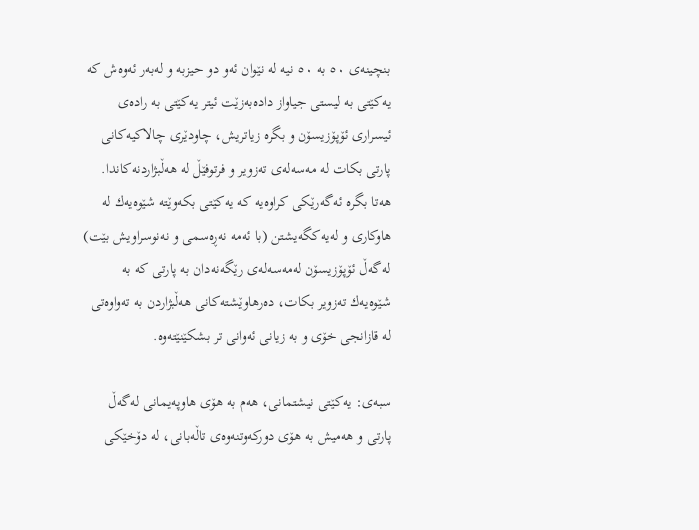بنچینه‌ی ٥٠ به‌ ٥٠ نیه‌ له‌ نێوان ئه‌و دو حیزبه‌ و‌ له‌به‌ر ئه‌وه‌ش كه‌ یه‌كێتی به‌ لیستی جیاواز داده‌به‌زێت ئیتر یه‌كێتی به‌ راده‌ی ئیسراری ئۆپۆزیسۆن و‌ بگره‌ زیاتریش، چاودێری چالاكیه‌كانی پارتی بكات له‌ مه‌سه‌له‌ی ته‌زویر و فرتوفێڵ له‌ هه‌ڵبژاردنه‌كاندا. هه‌تا بگره‌ ئه‌گه‌رێكی كراوه‌یه‌ كه‌ یه‌كێتی بكه‌وێته‌ شێوه‌یه‌ك له‌ هاوكاری و له‌یه‌كگه‌یشتن (با ئه‌مه‌ نه‌ڕه‌سمی و نه‌نوسراویش بێت) له‌گه‌ڵ ئۆپۆزیسۆن له‌مه‌سه‌له‌ی رێگه‌نه‌دان به‌ پارتی كه‌ به‌ شێوه‌یه‌ك ته‌زویر بكات، ده‌رهاوێشته‌كانی هه‌ڵبژاردن به‌ ته‌واوه‌تی له‌ قازانجی خۆی و به‌ زیانی ئه‌وانی تر بشكێنێته‌وه.

سبه‌ی‌: یه‌كێتی نیشتمانی، هه‌م به‌ هۆی هاوپه‌یمانی له‌گه‌ڵ پارتی و هه‌میش به‌ هۆی دوركه‌وتنه‌وه‌ی تاڵه‌بانی، له‌ دۆخێكی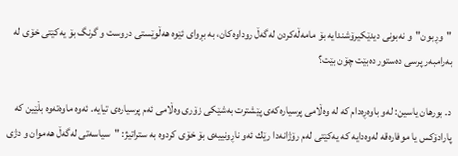"وڕبون"و نه‌بونی دیدێكیرۆشندایه‌ بۆ مامه‌ڵه‌كردن له‌گه‌ڵ روداوه‌كان، به‌ بڕوای ئێوه‌ هه‌ڵوێستی دروست و گرنگ بۆ یه‌كێتی خۆی له‌ به‌رامبه‌ر پرسی ده‌ستور ده‌بێت چۆن بێت؟

د. بورهان یاسین: له‌و باوه‌ڕه‌دام كه‌ له‌ وه‌ڵامی پرسیاره‌كه‌ی پێشترت به‌شێكی زۆری وه‌ڵامی ئه‌م پرسیاره‌ی تیایه‌. ئه‌وه‌ ماوه‌ته‌وه‌ بڵێین كه‌ پارادۆكس یا موفاره‌قه‌ له‌وه‌دایه‌ كه‌ یه‌كێتی له‌م رۆژانه‌دا رێك ئه‌و ناڕونییه‌ی بۆ خۆی كردوه‌ به‌ ستراتیژ: "سیاسه‌تی له‌گه‌ڵ هه‌موان و دژی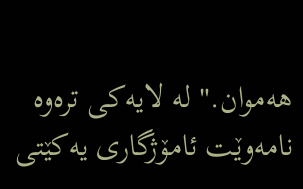هه‌موان." له‌ لایه‌كی تره‌وه‌ نامه‌وێت ئامۆژگاری یه‌كێتی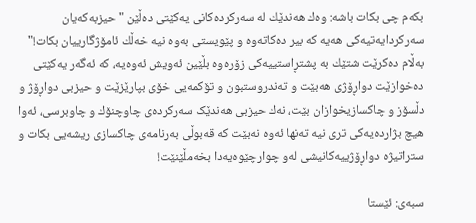بكه‌م چی بكات باشه‌: وه‌ك هه‌ندێك له‌ سه‌ركرده‌كانی یه‌كێتی ده‌ڵێن "حیزبه‌كه‌یان سه‌ركردایه‌تیه‌كی هه‌یه‌ كه‌ بیر ده‌كاته‌وه‌ و پێویستی به‌وه‌ نیه‌ خه‌ڵك ئامۆژگارییان بكات!" به‌ڵام ده‌كرێت شتێك به‌ پشتڕاستییه‌كی زۆره‌وه‌ بڵێین ئه‌ویش ئه‌وه‌یه،‌ كه‌ ئه‌گه‌ر یه‌كێتی ده‌خوازێت دواڕۆژی هه‌بێت و ته‌ندروستبون و تۆكمه‌یی خۆی بپارێزێت و حیزبی دواڕۆژ و دڵسۆز و چاكسازیخوازان بێت، نه‌ك حیزبی هه‌ندێک سه‌ركرده‌ی چاوچنۆك و چاوبرسی، ئه‌وا هیچ بژارده‌یه‌كی تری نیه‌ ته‌نها ئه‌وه‌ نه‌بێت كه‌ قه‌بوڵی به‌رنامه‌ی چاكسازی ریشه‌یی بكات و ستراتیژه‌ دواڕۆژییه‌كانیشی له‌و چوارچێوه‌یه‌دا بخه‌مڵێنێت!

سبه‌ی‌: ئێستا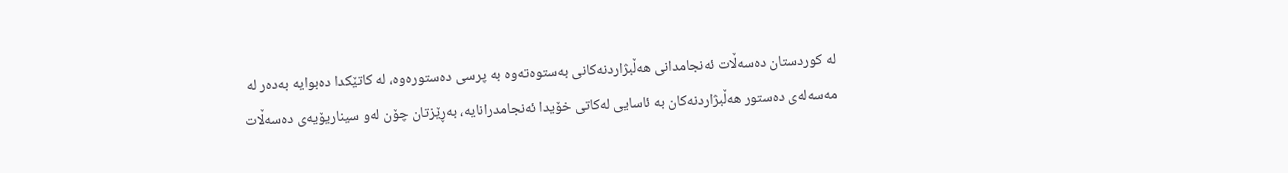له‌ كوردستان ده‌سه‌ڵات ئه‌نجامدانی‌ هه‌ڵبژاردنه‌كانی به‌ستوەته‌وه‌ به‌ پرسی ده‌ستوره‌وه‌، له‌ كاتێكدا ده‌بوایه‌ به‌ده‌ر له‌ مه‌سه‌له‌ی ده‌ستور هه‌ڵبژاردنه‌كان به‌ ئاسایی له‌كاتی خۆیدا ئه‌نجامدرانایه‌، به‌ڕێزتان چۆن له‌و سیناریۆیه‌ی ده‌سه‌ڵات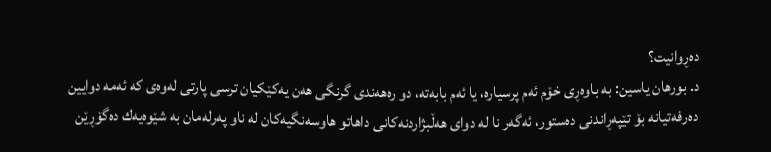ده‌ڕوانیت؟
د. بورهان یاسین: به‌ باوه‌ڕی خۆم ئه‌م پرسیاره‌، یا ئه‌م بابه‌ته‌، دو ره‌هه‌ندی گرنگی هه‌ن یه‌كێكیان ترسی پارتی له‌وه‌ی كه‌ ئه‌مه‌ دوایین ده‌رفه‌تیانه‌ بۆ تێپه‌ڕاندنی ده‌ستور، ئه‌گه‌ر نا له‌ دوای هه‌ڵبژاردنه‌كانی داهاتو هاوسه‌نگیه‌كان له‌ ناو په‌رله‌مان به‌ شێوه‌یه‌ك ده‌گۆڕێن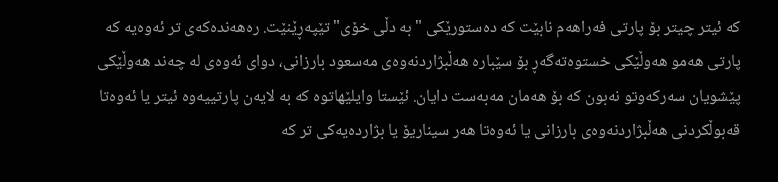كه‌ ئیتر چیتر بۆ پارتی فه‌راهه‌م نابێت كه‌ ده‌ستورێكی "به‌ دڵی خۆی" تێپه‌ڕێنێت. ره‌هه‌نده‌كه‌ی تر ئه‌وه‌یه‌ كه‌ پارتی هه‌مو هه‌وڵێكی خستوەته‌گه‌ڕ بۆ سێباره‌ هه‌ڵبژاردنه‌وه‌ی مه‌سعود بارزانی، دوای ئه‌وه‌ی له‌ چه‌ند هه‌وڵێكی پێشویان سه‌ركه‌وتو نه‌بون كه‌ بۆ هه‌مان مه‌به‌ست دایان. ئێستا وایلێهاتوه‌ كه‌ به‌ لایه‌ن پارتییه‌وه‌ ئیتر یا ئه‌وه‌تا قه‌بوڵكردنی هه‌ڵبژاردنه‌وه‌ی بارزانی یا ئه‌وه‌تا هه‌ر سیناریۆ یا بژارده‌یه‌كی تر كه‌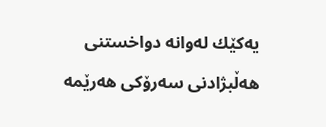یه‌كێك له‌وانه‌ دواخستنی هه‌ڵبژادنی سه‌رۆكی هه‌رێمه‌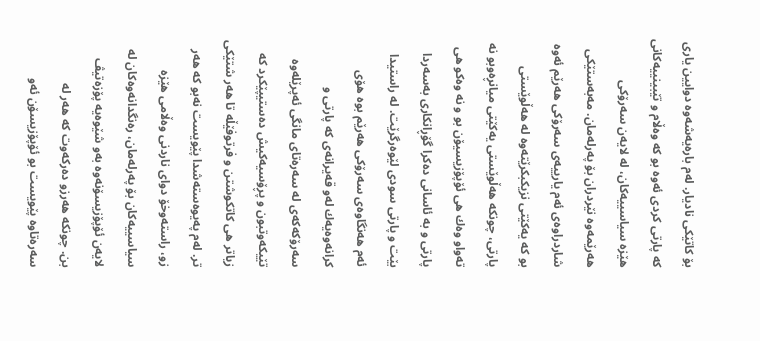بۆ كاتێكی نادیار. له‌م باره‌یه‌شه‌وه‌ دوایین یاری كه‌ پارتی كردی ئه‌وه‌ بو كه‌ وه‌ڵام و تێبینییه‌كانی هێزه‌ سیاسییه‌كان،‌ له‌ لایه‌ن سه‌رۆكی هه‌رێمه‌وه‌ نێردران بۆ په‌رله‌مان. مه‌به‌ستێكی شاردراوه‌ی ئه‌م یارییه‌ی سه‌رۆكی هه‌رێم ئه‌وه‌ بو كه‌ یه‌كێتی نزیكبكرێته‌وه‌ له‌ هه‌ڵوێستی پارتی، چونكه‌ هه‌ڵوێستی یه‌كێتی میانڕه‌وبو نه‌ ته‌واو وه‌ك هی ئۆپۆزیسیۆن بو و‌ نه‌ وه‌كو هی پارتی و‌ به‌ ئاسانی ده‌كرا گۆڕانكاری به‌سه‌ردا بێت و پارتی سودی لێوه‌رگرێت. له‌ راستیدا ئه‌م هه‌نگاوه‌ی سه‌رۆكی هه‌رێم بوه‌ هۆی كرانه‌وه‌یه‌ك له‌و قه‌یرانه‌ی كه‌ پارتی و سه‌رۆكه‌كه‌ی له‌ سه‌ره‌تای مانگی ئه‌پرێله‌وه‌ تێیكه‌وتبون و پڕۆسیه‌كیش ده‌ستیپێكرد كه‌ زیاتر هی كاتكوشتن و فرتوفێڵه‌ تا هه‌ر شتێكی تر. له‌م په‌یوه‌سته‌شدا پێویست نه‌بو كه‌ هه‌ر زو، راسته‌وخۆ دوای ناردنی وه‌ڵامی هێزه‌ سیاسییه‌كان بۆ په‌رله‌مان، ره‌نگدانه‌وه‌كان له‌ لایه‌ن ئۆپۆزیسۆنه‌وه‌ به‌و شێوه‌یه‌ پۆزه‌تیڤ بن. چونكه‌ هه‌رزو ده‌ركه‌وت كه‌ هه‌ر له‌ سه‌ره‌تاوه‌ پێویست بو ئۆپۆزیسۆن ئه‌و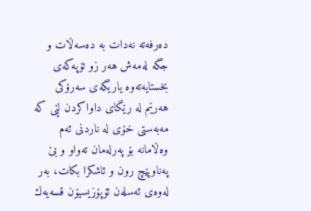ده‌رفه‌ته‌ نه‌دات به‌ ده‌سه‌ڵات و‌ جگه‌ له‌مه‌ش هه‌ر زو تۆپه‌كه‌ی بخستایه‌ته‌وه‌ یاریگه‌ی سه‌رۆكی هه‌رێم له‌ رێگای داواكردن لێی كه‌ مه‌به‌ستی خۆی له‌ ناردنی ئه‌م وه‌ڵامانه‌ بۆ په‌رله‌مان ته‌واو و‌ بێ په‌ناوپێچ رون و ئاشكرا بكات، به‌ر له‌وه‌ی ئه‌سله‌ن ئۆپۆزیسیۆن قسه‌یه‌ك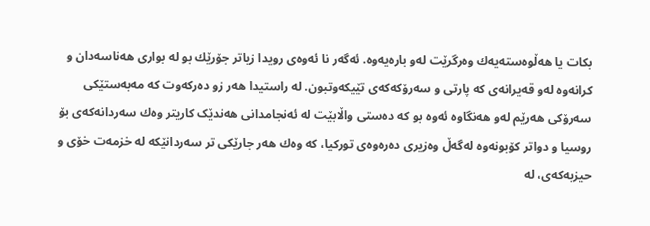بكات یا هه‌ڵوه‌سته‌یه‌ك وه‌رگرێت له‌و باره‌یه‌وه‌. ئه‌گه‌ر نا ئه‌وه‌ی رویدا زیاتر جۆرێك بو له‌ بواری هه‌ناسه‌دان و كرانه‌وه‌ له‌و قه‌یرانه‌ی كه‌ پارتی و سه‌رۆكه‌كه‌ی تێیكه‌وتبون. له‌ راستیدا هه‌ر زو ده‌ركه‌وت كه‌ مه‌به‌ستێكی سه‌رۆكی هه‌رێم له‌و هه‌نگاوه‌ ئه‌وه‌ بو كه‌ ده‌ستی واڵابێت له‌ ئه‌نجامدانی هه‌ندێک كاریتر وه‌ك سه‌ردانه‌كه‌ی بۆ روسیا و‌ دواتر كۆبونه‌وه‌ له‌گه‌ڵ وه‌زیری ده‌ره‌وه‌ی توركیا، كه‌ وه‌ك هه‌ر جارێكی تر سه‌ردانێكه‌ له‌ خزمه‌ت خۆی و حیزبه‌كه‌ی، له‌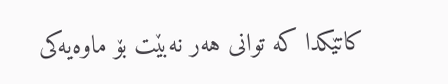كاتێكدا كه‌ توانی هه‌ر نه‌بێت بۆ ماوه‌یه‌كی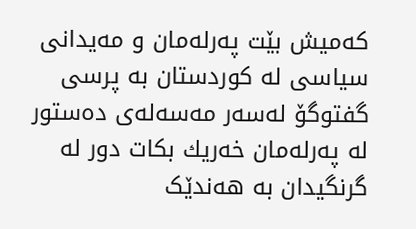كه‌میش بێت په‌رله‌مان و مه‌یدانی سیاسی له‌ كوردستان به‌ پرسی گفتوگۆ له‌سه‌ر مه‌سه‌له‌ی ده‌ستور له‌ په‌رله‌مان خه‌ریك بكات دور له‌ گرنگیدان به‌ هه‌ندێک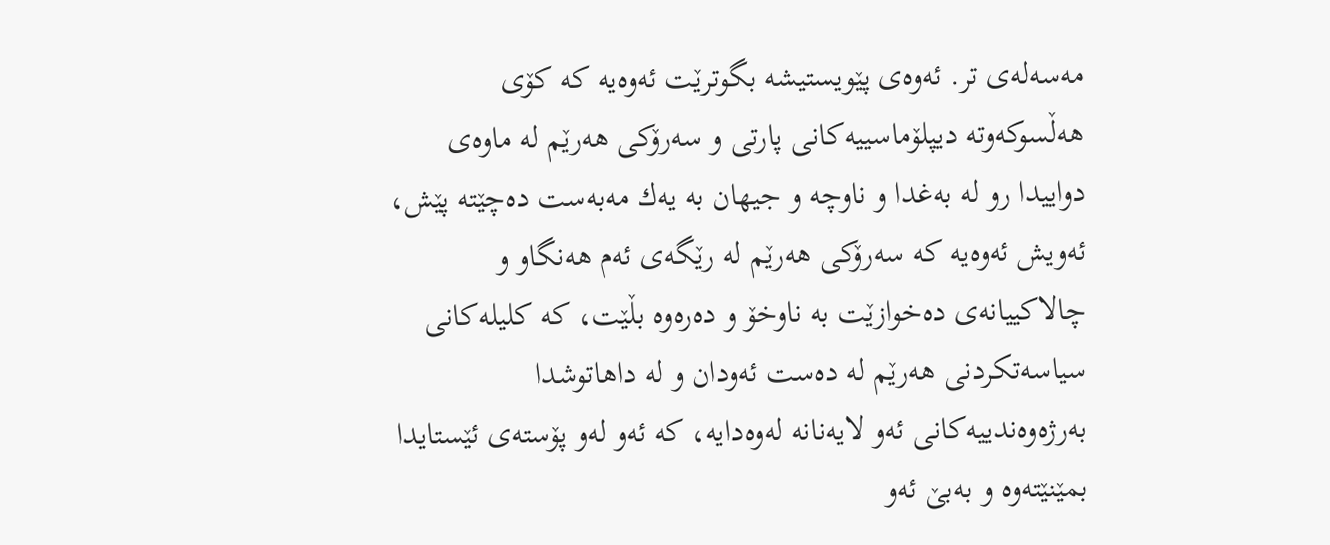مه‌سه‌له‌ی تر. ئه‌وه‌ی پێویستیشه‌ بگوترێت ئه‌وه‌یه‌ كه‌ كۆی هه‌ڵسوكه‌وته‌ دیپلۆماسییه‌كانی پارتی و سه‌رۆكی هه‌رێم له‌ ماوه‌ی دواییدا رو له‌ به‌غدا و ناوچه‌ و جیهان به‌ یه‌ك مه‌به‌ست ده‌چێته‌ پێش، ئه‌ویش ئه‌وه‌یه‌ كه‌ سه‌رۆكی هه‌رێم له‌ رێگه‌ی ئه‌م هه‌نگاو و چالاكییانه‌ی ده‌خوازێت به‌ ناو‌خۆ و ده‌ره‌وه‌ بڵێت، كه‌ كلیله‌كانی سیاسه‌تكردنی هه‌رێم له‌ ده‌ست ئه‌ودان و له‌ داهاتوشدا به‌رژه‌وه‌ندییه‌كانی ئه‌و لایه‌نانه‌ له‌وه‌دایه،‌ كه‌ ئه‌و له‌و پۆسته‌ی ئێستایدا بمێنێته‌وه‌ و‌ به‌بێ ئه‌و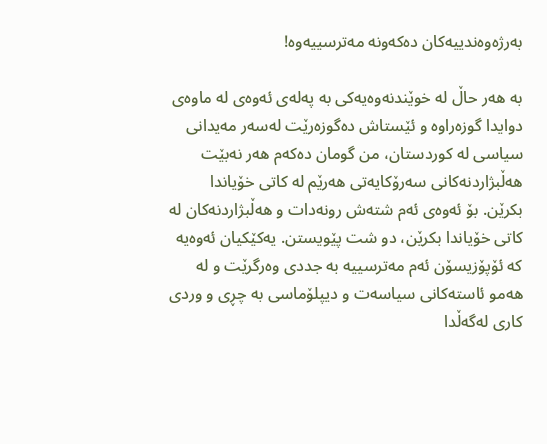به‌رژه‌وه‌ندییەکان‌ ده‌كه‌ونه‌ مه‌ترسییه‌وه‌!

به‌ هه‌ر حاڵ له‌ خوێندنه‌وه‌یه‌كی به‌ په‌له‌ی ئه‌وه‌ی له‌ ماوه‌ی دوایدا گوزەرا‌وه‌ و ئێستاش ده‌گوزه‌رێت له‌سه‌ر مه‌یدانی سیاسی له‌ كوردستان، من گومان ده‌كه‌م هه‌ر نه‌بێت هه‌ڵبژاردنه‌كانی سه‌رۆكایه‌تی هه‌رێم له‌ كاتی خۆیاندا بكرێن. بۆ ئه‌وه‌ی ئه‌م شته‌ش رونه‌دات و هه‌ڵبژاردنه‌كان له‌ كاتی خۆیاندا بكرێن، دو شت پێویستن. یه‌كێكیان ئه‌وه‌یه‌ كه‌ ئۆپۆزیسۆن ئه‌م مه‌ترسییه‌ به‌ جددی وه‌رگرێت‌ و‌ له‌ هه‌مو ئاسته‌كانی سیاسه‌ت و دیپلۆماسی به‌ چڕی و وردی كاری له‌گه‌ڵدا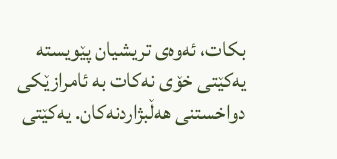بكات،‌ ئه‌وه‌ی تریشیان پێویسته‌ یه‌كێتی خۆی نه‌كات به‌ ئامرازێكی دواخستنی هه‌ڵبژاردنه‌كان. یه‌كێتی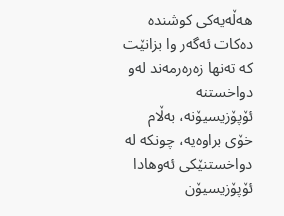هه‌ڵه‌یه‌كی كوشنده‌ ده‌كات ئه‌گه‌ر وا بزانێت كه‌ ته‌نها زه‌ره‌رمه‌ند له‌و دواخستنه‌ ئۆپۆزیسیۆنه،‌ به‌ڵام خۆی براوه‌یه‌، چونكه‌ له‌ دواخستنێكی ئه‌وهادا ئۆپۆزیسیۆن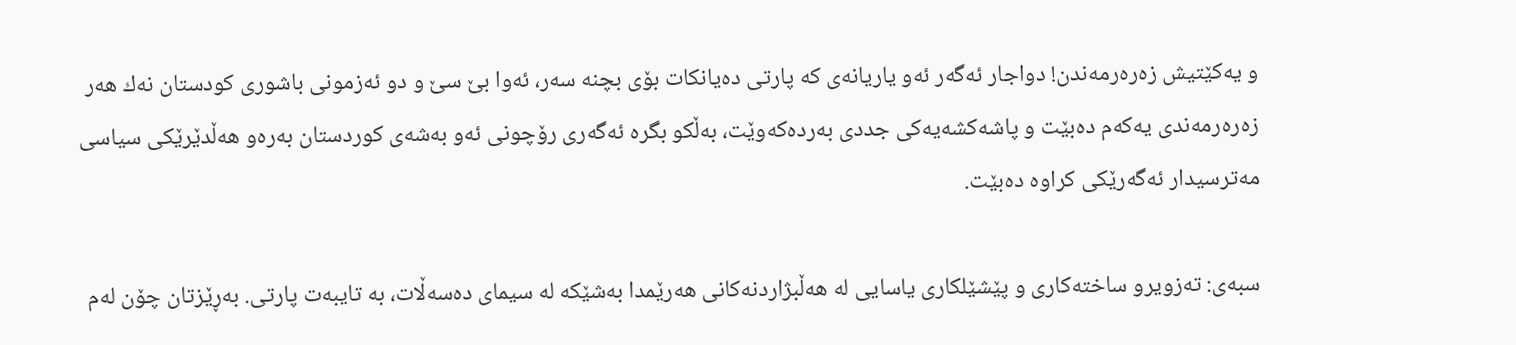و یه‌كێتیش زه‌ره‌رمه‌ندن! دواجار ئه‌گه‌ر ئه‌و یاریانه‌ی كه‌ پارتی ده‌یانكات بۆی بچنه‌ سه‌ر، ئه‌وا بێ سێ و دو ئه‌زمونی باشوری كودستان نه‌ك هه‌ر زه‌ره‌رمه‌ندی یه‌كه‌م ده‌بێت و پاشه‌كشه‌یه‌كی جددی به‌رده‌كه‌وێت، به‌ڵكو بگره‌ ئه‌گه‌ری رۆچونی ئه‌و به‌شه‌ی كوردستان به‌ره‌و هه‌ڵدێرێكی سیاسی مه‌ترسیدار ئه‌گه‌رێكی كراوه‌ ده‌بێت.

سبه‌ی‌: ته‌زویرو ساخته‌كاری و پێشێلكاری یاسایی له‌ هه‌ڵبژاردنه‌كانی هه‌رێمدا به‌شێكه‌ له‌ سیمای ده‌سه‌ڵات، به‌ تایبه‌ت پارتی. به‌ڕێزتان چۆن له‌م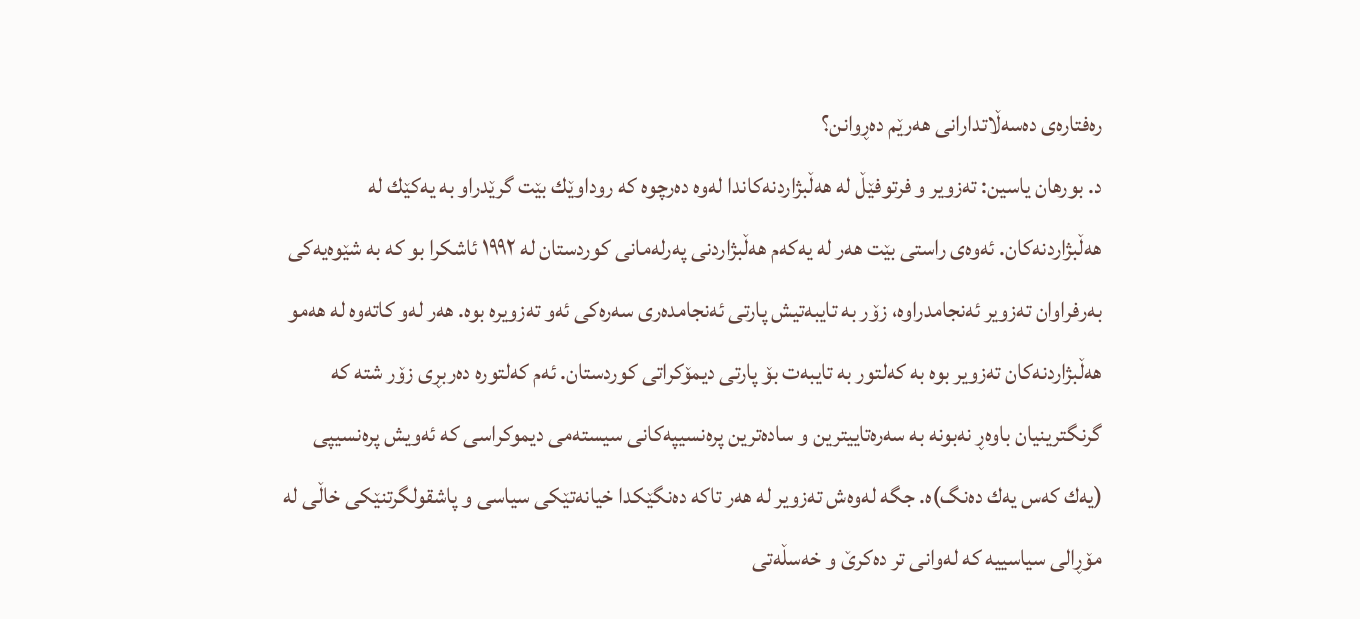ره‌فتاره‌ی ده‌سه‌ڵاتدارانی‌ هه‌رێم ده‌ڕوانن؟
د. بورهان یاسین: ته‌زویر و فرتوفێڵ له‌ هه‌ڵبژاردنه‌كاندا له‌وه‌ ده‌رچوه‌ كه‌ روداوێك بێت گرێدراو به‌ یه‌كێك له‌ هه‌ڵبژاردنه‌كان. ئه‌وه‌ی راستی بێت هه‌ر له‌ یه‌كه‌م هه‌ڵبژاردنی په‌رله‌مانی كوردستان له‌ ١٩٩٢ ئاشكرا بو كه‌ به‌ شێوه‌یه‌كی به‌رفراوان ته‌زویر ئه‌نجامدراوه‌، زۆر به‌ تایبه‌تیش پارتی ئه‌نجامده‌ری سه‌ره‌كی ئه‌و ته‌زویره‌ بوه‌. هه‌ر له‌و كاته‌وه‌ له‌ هه‌مو هه‌ڵبژاردنه‌كان ته‌زویر بوه‌ به‌ کەلتور به‌ تایبه‌ت بۆ پارتی دیمۆكراتی كوردستان. ئه‌م کەلتوره‌ ده‌ربڕی زۆر شته‌ كه‌ گرنگترینیان باوه‌ڕ نه‌بونه‌ به‌ سه‌ره‌تاییترین و ساده‌ترین پره‌نسیپه‌كانی سیسته‌می دیموكراسی كه‌ ئه‌ویش پره‌نسیپی (یه‌ك كه‌س یه‌ك ده‌نگ)ه‌. جگه‌ له‌وه‌ش ته‌زویر له‌ هه‌ر تاكه‌ ده‌نگێكدا خیانه‌تێكی سیاسی و پاشقولگرتنێكی خاڵی له‌ مۆڕالی سیاسییه‌ كه‌ له‌وانی تر ده‌كرێ و‌ خه‌سڵه‌تی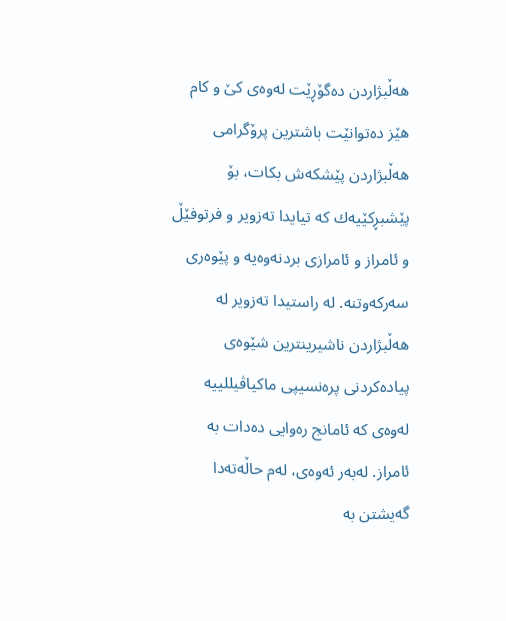هه‌ڵبژاردن ده‌گۆڕێت له‌وه‌ی كێ و كام هێز ده‌توانێت باشترین پرۆگرامی هه‌ڵبژاردن پێشكه‌ش بكات، بۆ پێشبڕكێیه‌ك كه‌ تیایدا ته‌زویر و فرتوفێڵ و ئامراز و ئامرازی بردنه‌وه‌یه‌ و پێوه‌ری سه‌ركه‌وتنه‌. له‌ راستیدا ته‌زویر له‌ هه‌ڵبژاردن ناشیرینترین شێوه‌ی پیاده‌كردنی پره‌نسیپی ماكیاڤیللییه‌ له‌وه‌ی كه‌ ئامانج ره‌وایی ده‌دات به‌ ئامراز. له‌به‌ر ئه‌وه‌ی، له‌م حاڵه‌ته‌دا گه‌یشتن به‌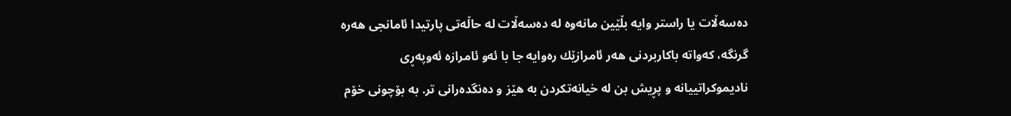ده‌سه‌ڵات یا راستر وایه‌ بڵێین مانه‌وه‌ له‌ ده‌سه‌ڵات له‌ حاڵه‌تی پارتیدا ئامانجی هه‌ره‌ گرنگه‌، كه‌واته‌ باكاربردنی هه‌ر ئامرازێك ره‌وایه‌ جا با ئه‌و ئامرازه‌ ئه‌وپه‌ڕی نادیموكراتییانه‌ و پڕیش بن له‌ خیانه‌تكردن به‌ هێز و ده‌نگده‌رانی تر. به‌ بۆچونی خۆم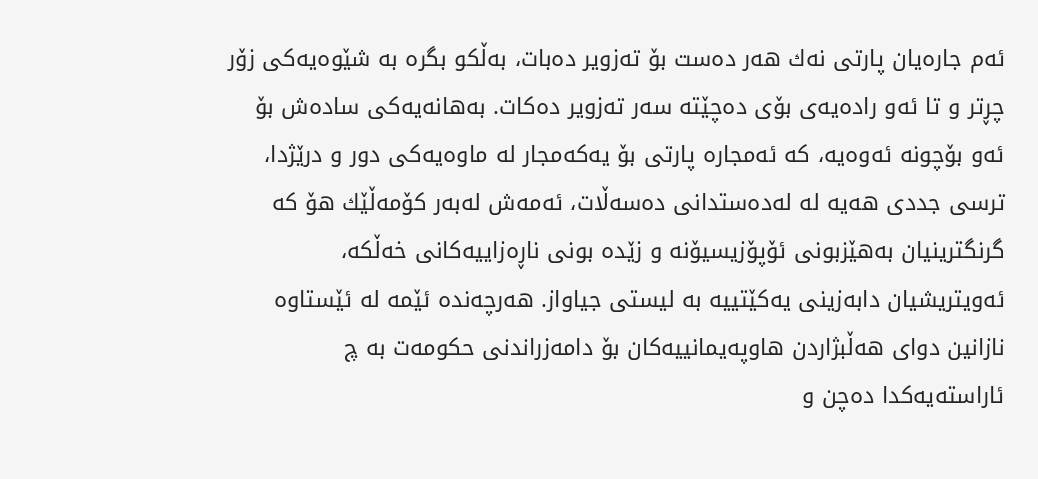ئه‌م جاره‌یان پارتی نه‌ك هه‌ر ده‌ست بۆ ته‌زویر ده‌بات، به‌ڵكو بگره‌ به‌ شێوه‌یه‌كی زۆر چڕتر و تا ئه‌و راده‌یه‌ی بۆی ده‌چێته‌ سه‌ر ته‌زویر ده‌كات. به‌هانه‌یه‌كی ساده‌ش بۆ ئه‌و بۆچونه‌ ئه‌وه‌یه‌، كه‌ ئه‌مجاره‌ پارتی بۆ یه‌كه‌مجار له‌ ماوه‌یه‌كی دور و درێژدا، ترسی جددی هه‌یه‌ له‌ له‌ده‌ستدانی ده‌سه‌ڵات، ئه‌مه‌ش له‌به‌ر كۆمه‌ڵێك هۆ كه‌ گرنگترینیان به‌هێزبونی ئۆپۆزیسیۆنه‌ و زێده‌ بونی ناڕه‌زاییه‌كانی خه‌ڵكه‌، ئه‌ویتریشیان دابه‌زینی یه‌كێتییه‌ به‌ لیستی جیاواز. هه‌رچه‌نده‌ ئێمه‌ له‌ ئێستاوه‌ نازانین دوای هه‌ڵبژاردن هاوپه‌یمانییه‌كان بۆ دامه‌زراندنی حكومه‌ت به‌ چ ئاراسته‌یه‌كدا ده‌چن و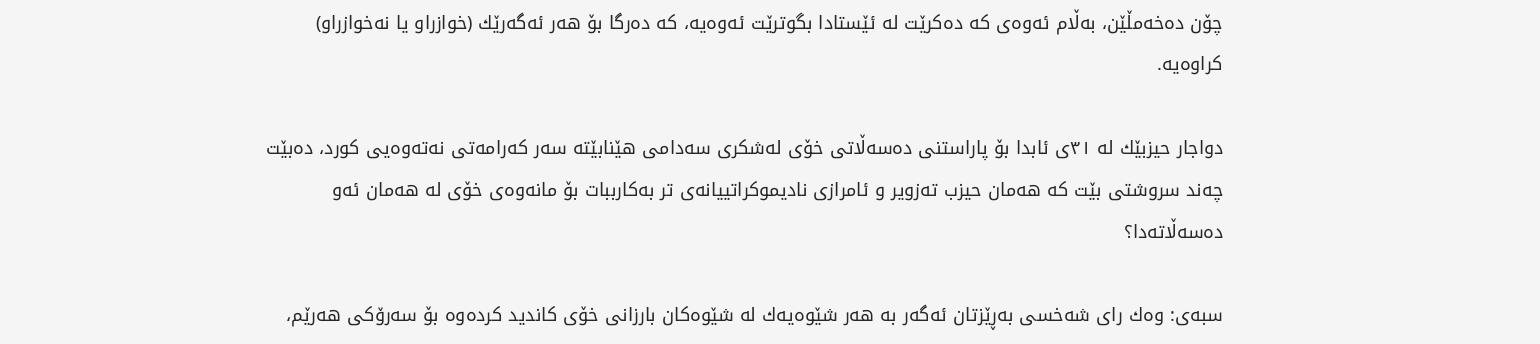چۆن ده‌خه‌مڵێن، به‌ڵام ئه‌وه‌ی كه‌ ده‌كرێت له‌ ئێستادا بگوترێت ئه‌وه‌یه،‌ كه‌ ده‌رگا بۆ هه‌ر ئه‌گه‌رێك (خوازراو یا نه‌خوازراو) كراوه‌یه.

دواجار حیزبێك له‌ ٣١ی ئابدا بۆ پاراستنی ده‌سه‌ڵاتی خۆی له‌شكری سه‌دامی هێنابێته‌ سه‌ر كه‌رامه‌تی نه‌ته‌وه‌یی كورد، ده‌بێت چه‌ند سروشتی بێت كه‌ هه‌مان حیزب ته‌زویر و ئامرازی نادیموكراتییانه‌ی تر به‌كارببات بۆ مانه‌وه‌ی خۆی له‌ هه‌مان ئه‌و ده‌سه‌ڵاته‌دا؟

سبه‌ی‌: وه‌ك رای شه‌خسی به‌ڕێزتان ئه‌گه‌ر به‌ هه‌ر شێوه‌یه‌ك له‌ شێوه‌كان بارزانی خۆی كاندید كرده‌وه‌ بۆ سه‌رۆكی هه‌رێم،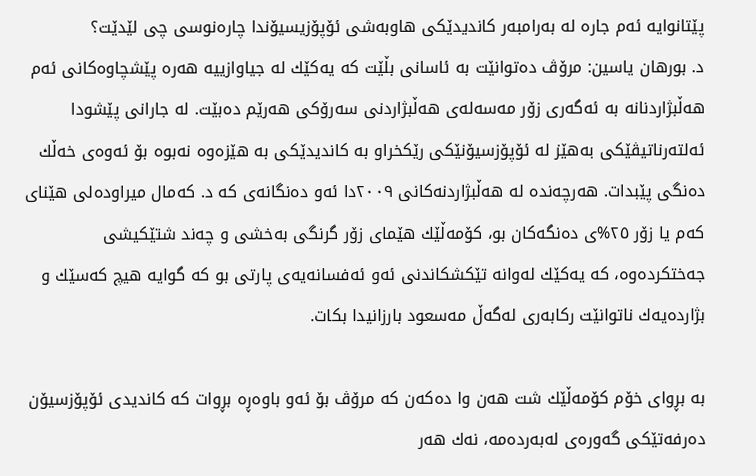پێتانوایه‌ ئه‌م جاره‌ له‌ به‌رامبه‌ر كاندیدێكی هاوبه‌شی ئۆپۆزیسیۆندا چاره‌نوسی چی لێدێت؟
د. بورهان یاسین: مرۆڤ ده‌توانێت به‌ ئاسانی بڵێت كه‌ یه‌كێك له‌ جیاوازییه‌ هه‌ره‌ پێشچاوه‌كانی ئه‌م هه‌ڵبژاردنانه‌ به‌ ئه‌گه‌ری زۆر مه‌سه‌له‌ی هه‌ڵبژاردنی سه‌رۆكی هه‌رێم ده‌بێت. له‌ جارانی پێشودا ئه‌لته‌رناتیڤێكی به‌هێز له‌ ئۆپۆزسیۆنێكی رێكخراو به‌ كاندیدێكی به‌ هێزه‌وه‌ نه‌بوه‌ بۆ ئه‌وه‌ی خه‌ڵك ده‌نگی پێبدات. هه‌رچه‌نده‌ له‌ هه‌ڵبژاردنه‌كانی ٢٠٠٩دا ئه‌و ده‌نگانه‌ی كه‌ د. كه‌مال میراوده‌لی هێنای كه‌م یا زۆر ٢٥%ی ده‌نگه‌كان بو، كۆمه‌ڵێك هێمای زۆر گرنگی به‌خشی و چه‌ند شتێكیشی جەختكرده‌وه‌، كه‌ یه‌كێك له‌وانه‌ تێكشكاندنی ئه‌و ئه‌فسانه‌یه‌ی پارتی بو كه‌ گوایه‌ هیچ كه‌سێك و بژارده‌یه‌ك ناتوانێت ركابه‌ری له‌گه‌ڵ مه‌سعود بارزانیدا بكات.

به‌ بڕوای خۆم كۆمه‌ڵێك شت هه‌ن وا ده‌كه‌ن كه‌ مرۆڤ بۆ ئه‌و باوه‌ڕه‌ بڕوات كه‌ كاندیدی ئۆپۆزسیۆن ده‌رفه‌تێكی گه‌وره‌ی له‌به‌رده‌مه،‌ نه‌ك هه‌ر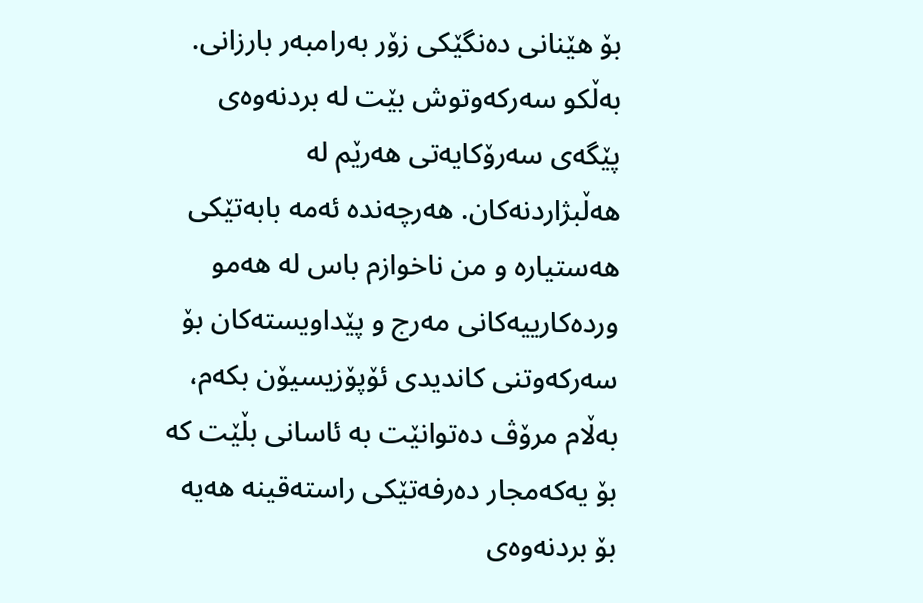بۆ هێنانی ده‌نگێكی زۆر به‌رامبەر بارزانی. به‌ڵكو سه‌ركه‌وتوش بێت له‌ بردنه‌وه‌ی پێگه‌ی سه‌رۆكایەتی هه‌رێم له‌ هه‌ڵبژاردنه‌كان. هه‌رچه‌نده‌ ئه‌مه‌ بابه‌تێكی هه‌ستیاره‌ و من ناخوازم باس له‌ هه‌مو ورده‌كارییه‌كانی مه‌رج و پێداویسته‌كان بۆ سه‌ركه‌وتنی كاندیدی ئۆپۆزیسیۆن بکەم، به‌ڵام مرۆڤ ده‌توانێت به‌ ئاسانی بڵێت كه‌ بۆ یه‌كه‌مجار ده‌رفه‌تێكی راسته‌قینه‌ هه‌یه‌ بۆ بردنه‌وه‌ی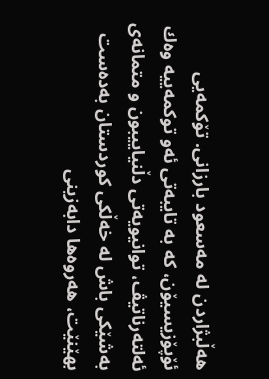هه‌ڵبژاردن له‌ مه‌سعود بارزانی. تۆكمه‌یی ئۆپۆزیسیۆن، كه‌ به‌ تایبه‌تی ئه‌و توكمه‌ییه‌ وه‌ك ئه‌لته‌رناتیڤ، توانیویه‌تی دڵنیاییبون و متمانه‌ی به‌شێكی باش له‌ خه‌ڵكی كوردستان به‌ده‌ست بهێنێت،‌ هه‌روه‌ها دابه‌زینی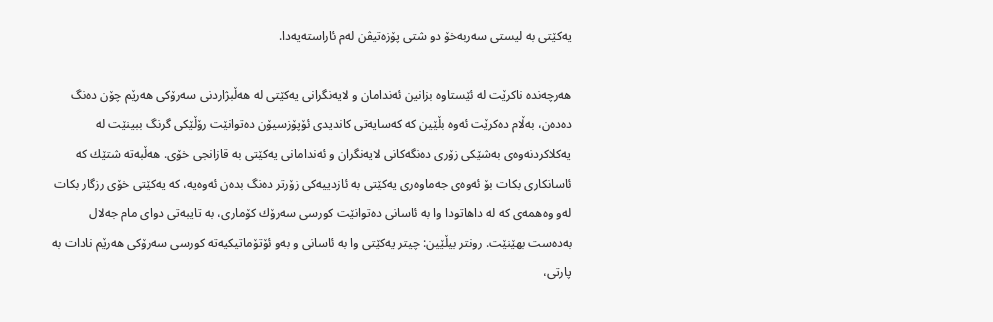یه‌كێتی به‌ لیستی سه‌ربه‌خۆ دو شتی پۆزه‌تیڤن له‌م ئاراسته‌یه‌دا.

هه‌رچه‌نده‌ ناكرێت له‌ ئێستاوه‌ بزانین ئه‌ندامان و لایه‌نگرانی یه‌كێتی له‌ هه‌ڵبژاردنی سه‌رۆكی هه‌رێم چۆن ده‌نگ ده‌ده‌ن، به‌ڵام ده‌كرێت ئه‌وه‌ بڵێین كه‌ كه‌سایه‌تی كاندیدی ئۆپۆزسیۆن ده‌توانێت رۆڵێكی گرنگ ببینێت له‌ یه‌كلاكردنه‌وه‌ی به‌شێكی زۆری ده‌نگه‌كانی لایه‌نگران و ئه‌ندامانی یه‌كێتی به‌ قازانجی خۆی. هه‌ڵبه‌ته‌ شتێك كه‌ ئاسانكاری بكات بۆ ئه‌وه‌ی جه‌ماوه‌ری یه‌كێتی به‌ ئازدییه‌كی زۆرتر ده‌نگ بده‌ن ئه‌وه‌یه،‌ كه‌ یه‌كێتی خۆی رزگار بكات له‌و وه‌همه‌ی كه‌ له‌ داهاتودا وا به‌ ئاسانی ده‌توانێت كورسی سه‌رۆك كۆماری، به‌ تایبه‌تی دوای مام جه‌لال به‌ده‌ست بهێنێت. رونتر بیڵێین: چیتر یه‌كێتی وا به‌ ئاسانی و به‌و ئۆتۆماتیكیه‌ته‌ كورسی سه‌رۆكی هه‌رێم نادات به‌ پارتی،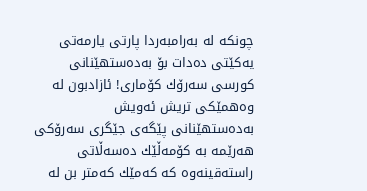چونكه‌ له‌ به‌رامبه‌ردا پارتی یارمه‌تی یه‌كێتی ده‌دات بۆ به‌ده‌ستهێنانی كورسی سه‌رۆك كۆماری! ئازادبون له‌ وه‌همێكی تریش ئه‌ویش به‌ده‌ستهێنانی پێگه‌ی جێگری سه‌رۆكی هه‌رێمه‌ به‌ كۆمه‌ڵێك ده‌سه‌ڵاتی راسته‌قینه‌وه‌ كه‌ كه‌مێك كه‌متر بن له‌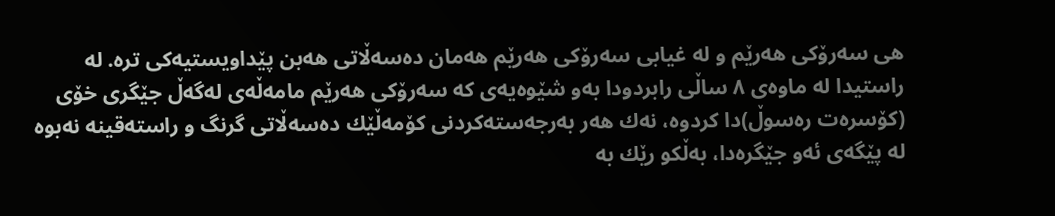هی سه‌رۆكی هه‌رێم و‌ له‌ غیابی سه‌رۆكی هه‌رێم هه‌مان ده‌سه‌ڵاتی هه‌بن پێداویستیه‌كی تره‌. له‌ راستیدا له‌ ماوه‌ی ٨ ساڵی رابردودا به‌و شێوه‌یه‌ی كه‌ سه‌رۆكی هه‌رێم مامه‌ڵه‌ی له‌گه‌ڵ جێگری خۆی (كۆسره‌ت ره‌سوڵ)دا كردوه‌، نه‌ك هه‌ر به‌رجه‌سته‌كردنی كۆمه‌ڵێك ده‌سه‌ڵاتی گرنگ و راسته‌قینه‌ نه‌بوه‌ له‌ پێگه‌ی ئه‌و جێگره‌دا، به‌ڵكو رێك به‌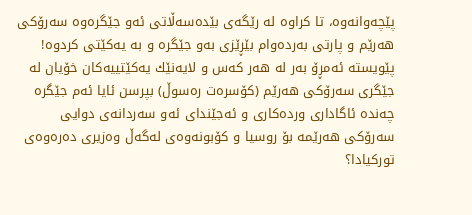پێچه‌وانه‌وه‌، تا كراوه‌ له‌ رێگه‌ی بێده‌سه‌ڵاتی ئه‌و جێگره‌وه‌ سه‌رۆكی هه‌رێم و پارتی به‌رده‌وام بێڕێزی به‌و جێگره‌ و به‌ یه‌كێتی كردوه‌! پێویسته‌ ئه‌مڕۆ به‌ر له‌ هه‌ر كه‌س و لایه‌نێك یه‌كێتییه‌كان خۆیان له‌ جێگری سه‌رۆكی هه‌رێم (كۆسره‌ت ره‌سوڵ) بپرسن ئایا ئه‌م جێگره‌ چه‌نده‌ ئاگاداری ورده‌كاری و ئه‌جێندای ئه‌و سه‌ردانه‌ی دوایی سه‌رۆكی هه‌رێمه‌ بۆ روسیا و كۆبونه‌وه‌ی له‌گه‌ڵ وه‌زیری ده‌ره‌وه‌ی توركیادا؟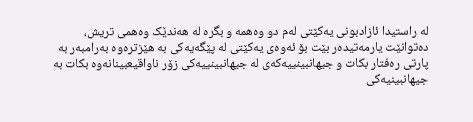له‌ راستیدا ئازادبونی یه‌كێتی له‌م دو وه‌همه‌ و بگره‌ له‌ هه‌ندێک وه‌همی تریش، ده‌توانێت یارمه‌تیده‌ر بێت بۆ ئه‌وه‌ی یه‌كێتی له‌ پێگه‌یه‌كی به‌ هێزتره‌وه‌ به‌رامبه‌ر به‌ پارتی ره‌فتار بكات و جیهانبینییه‌كه‌ی له‌ جیهانبینییه‌كی زۆر ناواقیعبینانه‌وه‌ بكات به‌ جیهانبینیه‌كی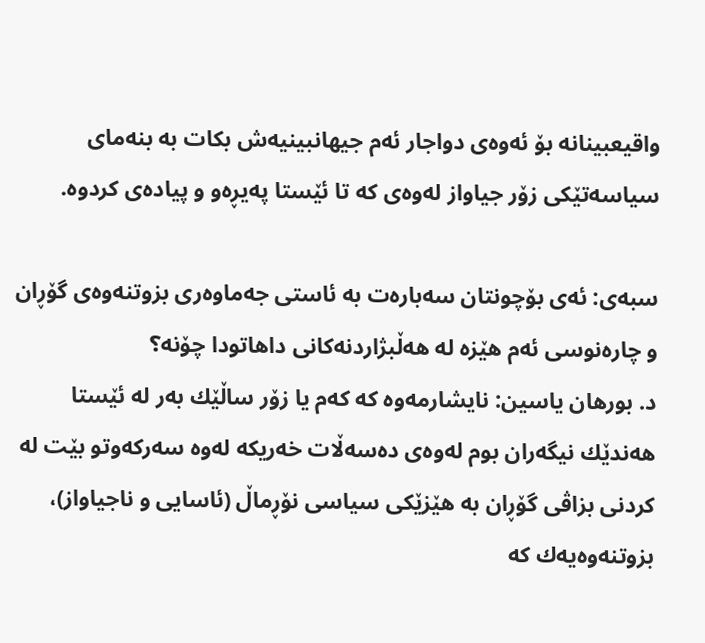واقیعبینانه‌ بۆ ئه‌وه‌ی دواجار ئه‌م جیهانبینیه‌ش بكات به‌ بنه‌مای سیاسه‌تێكی زۆر جیاواز له‌وه‌ی كه‌ تا ئێستا په‌یڕه‌و و پیاده‌ی كردوه.

سبه‌ی‌: ئه‌ی بۆچونتان سه‌باره‌ت به‌ ئاستی جه‌ماوه‌ری بزوتنه‌وه‌ی گۆڕان و چاره‌نوسی ئه‌م هێزه‌ له‌ هه‌ڵبژاردنه‌كانی داهاتودا چۆنه‌؟
د. بورهان یاسین: نایشارمه‌وه‌ كه‌ كه‌م یا زۆر ساڵێك به‌ر له‌ ئێستا هه‌ندێك نیگه‌ران بوم له‌وه‌ی ده‌سه‌ڵات خه‌ریكه‌ له‌وه‌ سه‌ركه‌وتو بێت له‌ كردنی بزاڤی گۆڕان به‌ هێزێكی سیاسی نۆڕماڵ (ئاسایی و ناجیاواز)، بزوتنه‌وه‌یه‌ك كه‌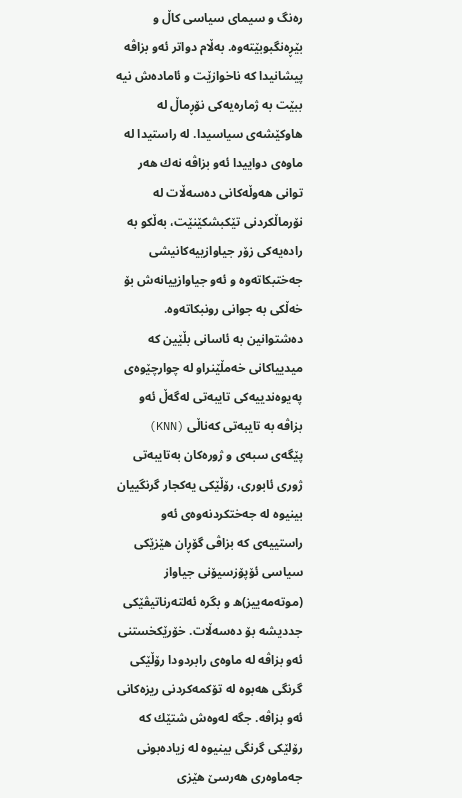ره‌نگ و سیمای سیاسی كاڵ و بێڕه‌نگبوبێته‌وه‌. به‌ڵام دواتر ئه‌و بزاڤه‌ پیشانیدا كه‌ ناخوازێت و ئاماده‌ش نیه‌ ببێت به‌ ژماره‌یه‌كی نۆڕماڵ له‌ هاوكێشه‌ی سیاسیدا. له‌ راستیدا له‌ ماوه‌ی دواییدا ئه‌و بزاڤه‌ نه‌ك هه‌ر توانی هه‌وڵه‌كانی ده‌سه‌ڵات له‌ نۆرماڵكردنی تێكبشكێنێت، به‌ڵكو به‌ راده‌یه‌كی زۆر جیاوازییه‌كانیشی جەختبكاته‌وه‌ و ئه‌و جیاوازییانه‌ش بۆ خه‌ڵكی به‌ جوانی رونبكاته‌وه‌. ده‌شتوانین به‌ ئاسانی بڵێین كه‌ میدییاكانی خه‌مڵێنراو له‌ چوارچێوه‌ی په‌یوه‌ندییه‌كی تایبه‌تی له‌گه‌ڵ ئه‌و بزاڤه‌ به‌ تایبه‌تی كه‌ناڵی (KNN) پێگەی سبەی و ژوره‌كان به‌تایبه‌تی ژوری ئابوری، رۆڵێكی یه‌كجار گرنگییان بینیوه‌ له‌ جەختكردنه‌وه‌ی ئه‌و راستییه‌ی كه‌ بزاڤی گۆڕان هێزێكی سیاسی ئۆپۆزسیۆنی جیاواز (موته‌مه‌ییز)ه‌ و بگره‌ ئه‌لته‌رنا‌تیڤێكی جددیشه‌ بۆ ده‌سه‌ڵات. خۆرێكخستنی ئه‌و بزاڤه‌ له‌ ماوه‌ی رابردودا رۆڵێكی گرنگی هه‌بوه‌ له‌ تۆكمه‌كردنی ریزه‌كانی ئه‌و بزاڤه‌. جگه‌ له‌وه‌ش شتێك كه‌ رۆلێكی گرنگی بینیوه‌ له‌ زیاده‌بونی جه‌ماوه‌ری هه‌رسێ هێزی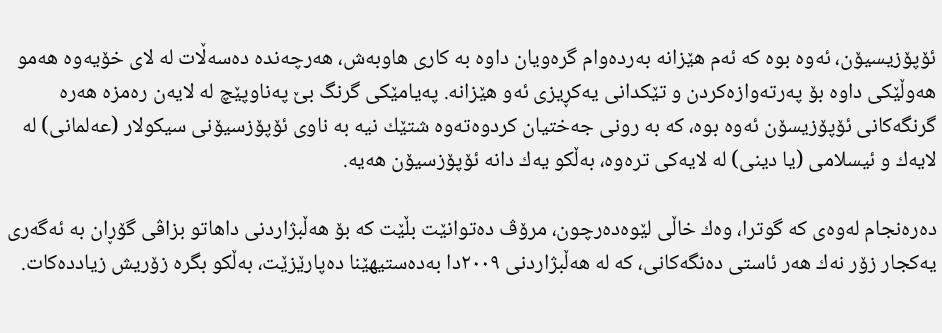ئۆپۆزیسیۆن، ئه‌وه‌ بوه‌ كه‌ ئه‌م هێزانه‌ به‌رده‌وام گره‌ویان داوه‌ به‌ كاری هاوبه‌ش، هه‌رچه‌نده‌ ده‌سه‌ڵات له‌ لای خۆیه‌وه‌ هه‌مو هه‌وڵێكی داوه‌ بۆ په‌رته‌وازه‌كردن و تێكدانی یه‌كڕیزی ئه‌و هێزانه‌. په‌یامێكی گرنگ بێ په‌ناوپێچ له‌ لایه‌ن ره‌مزه‌ هه‌ره‌ گرنگه‌كانی ئۆپۆزیسۆن ئه‌وه‌ بوه،‌ كه‌ به‌ رونی جەختیان كردوەته‌وه‌ شتێك نیه‌ به‌ ناوی ئۆپۆزسیۆنی سیكولار (عه‌لمانی) له‌ لایه‌ك و‌ ئیسلامی (یا دینی) له‌ لایه‌كی تره‌وه‌، به‌ڵكو یه‌ك دانه‌ ئۆپۆزسیۆن هه‌یه‌.

ده‌ره‌نجام له‌وه‌ی كه‌ گوترا، وه‌ك خاڵی لێوه‌ده‌رچون، مرۆڤ ده‌توانێت بڵێت كه‌ بۆ هه‌ڵبژاردنی داهاتو بزاڤی گۆڕان به‌ ئه‌گه‌ری یه‌كجار زۆر نه‌ك هه‌ر ئاستی ده‌نگه‌كانی، كه‌ له‌ هه‌ڵبژاردنی ٢٠٠٩دا به‌ده‌ستیهێنا ده‌پارێزێت، به‌ڵكو بگره‌ زۆریش زیادده‌كات.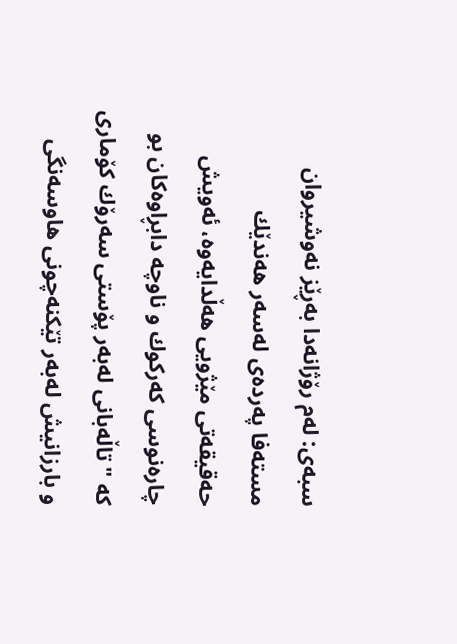سبه‌ی‌: له‌م رۆژانه‌دا به‌ڕێز نه‌وشیروان مسته‌فا په‌رده‌ی له‌سه‌ر هه‌ندێك حه‌قیقه‌تی مێژویی هه‌ڵدایه‌وه،‌ ئه‌ویش چاره‌نوسی كه‌ركوك و ناوچه‌ دابڕاوه‌كان بو كه‌ "تاڵه‌بانی له‌به‌ر پۆستی سه‌رۆك كۆماری و بارزانیش له‌به‌ر تێكنه‌چونی هاوسه‌نگی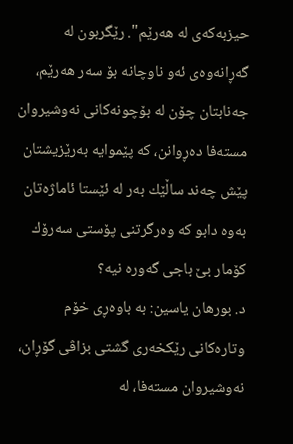حیزبه‌كه‌ی له‌ هه‌رێم". رێگربون لە گەڕانەوەی ئەو ناوچانە بۆ سەر هەرێم، جه‌نابتان چۆن له‌ بۆچونه‌كانی نه‌وشیروان مسته‌فا ده‌ڕوانن، كه‌ پێموایه‌ به‌رێزیشتان پێش چه‌ند ساڵێك به‌ر له‌ ئێستا ئاماژه‌تان به‌وه‌ دابو كه‌ وه‌رگرتنی پۆستی سه‌رۆك كۆمار بێ باجی گه‌وره‌ نیه‌؟
د. بورهان یاسین: به‌ باوه‌ڕی خۆم وتاره‌كانی رێكخه‌ری گشتی بزاڤی گۆڕان، نه‌وشیروان مسته‌فا، له‌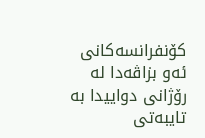كۆنفرانسه‌كانی ئه‌و بزاڤه‌دا له‌ رۆژانی دواییدا به‌ تایبه‌تی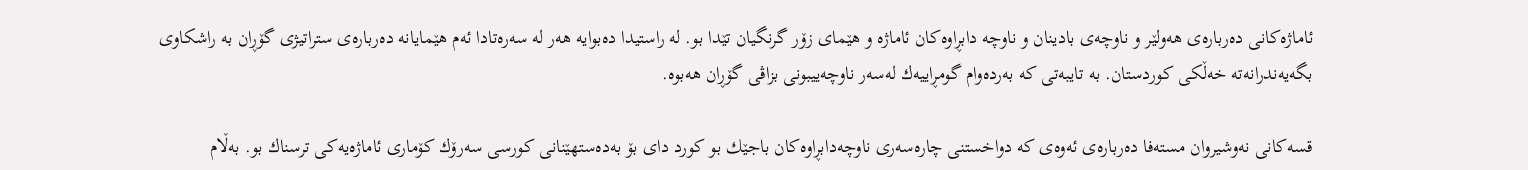ئاماژه‌كانی ده‌رباره‌ی هه‌ولێر و ناوچه‌ی بادینان و ناوچه‌ دابڕاوه‌كان ئاماژه‌ و هێمای زۆر گرنگیان تێدا بو. له‌ راستیدا ده‌بوایه‌ هه‌ر له‌ سه‌ره‌تادا ئه‌م هێمایانه‌ ده‌رباره‌ی ستراتیژی گۆڕان به‌ راشكاوی بگه‌یه‌ندرانه‌ته‌ خه‌ڵكی كوردستان. به‌ تایبه‌تی كه‌ به‌رده‌وام گومڕاییه‌ك له‌سه‌ر ناوچه‌ییبونی بزاڤی گۆڕان هه‌بوه‌.

قسه‌كانی نه‌وشیروان مسته‌فا ده‌رباره‌ی ئه‌وه‌ی كه‌ دواخستنی چاره‌سه‌ری ناوچه‌دابڕاوه‌كان باجێك بو كورد دای بۆ به‌ده‌ستهێنانی كورسی سه‌رۆك كۆماری ئاماژه‌یه‌كی ترسناك بو. به‌ڵام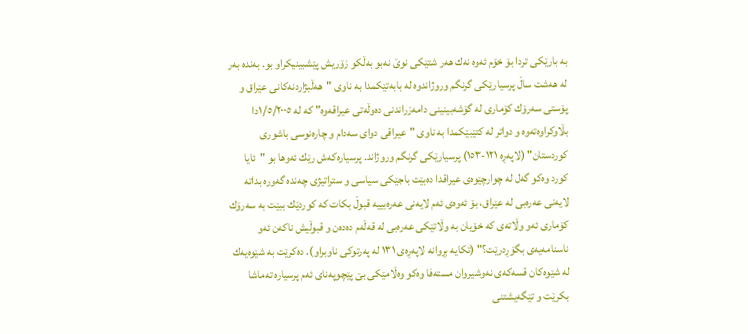به‌ بارێكی تردا بۆ خۆم ئه‌وه‌ نه‌ك هه‌ر شتێكی نوێ نه‌بو به‌ڵكو زۆریش پێشبینیكراو بو. به‌نده‌ به‌ر له‌ هه‌شت ساڵ پرسیارێكی گرنگم وروژاندوه‌ له‌ بابه‌تێكمدا به‌ ناوی "هه‌ڵبژاردنه‌كانی عێراق و پۆستی سه‌رۆك كۆماری له‌ گۆشه‌بینینی دامه‌زراندنی ده‌وڵه‌تی عیراقه‌وه‌" كه‌ له‌ ١/٥/٢٠٠٥دا بڵاوكراوه‌ته‌وه‌ و‌ دواتر له‌ كتێبێكمدا به‌ ناوی "عیراقی دوای سه‌دام و چاره‌نوسی باشوری كوردستان" (لاپه‌ڕه‌ ١٢١-١٥٣) پرسیارێكی گرنگم وروژاند. پرسیاره‌كه‌ش رێك ئه‌وها بو "ئایا كورد وه‌كو گه‌ل له‌ چوارچێوه‌ی عیراقدا ده‌بێت باجێكی سیاسی و ستراتیژی چه‌نده‌ گه‌وره‌ بداته‌ لایه‌نی عه‌ره‌بی له‌ عێراق، بۆ ئه‌وه‌ی ئه‌م لایه‌نی عه‌ره‌بییه‌ قبوڵ بكات كه‌ كوردێك ببێت به‌ سه‌رۆك كۆماری ئه‌و وڵاته‌ی كه‌ خۆیان به‌ وڵاتێكی عه‌ره‌بی له‌ قه‌ڵه‌م ده‌ده‌ن و قبوڵیش ناكه‌ن ئه‌و ناسنامه‌یه‌ی بگۆڕدرێت؟" (تكایه‌ بڕوانه‌ لاپه‌ڕه‌ی ١٣١ له‌ په‌رتوكی ناوبراو). ده‌كرێت به‌ شێوه‌یه‌ك له‌ شێوه‌كان قسه‌كه‌ی نه‌وشیروان مسته‌فا وه‌كو وه‌ڵامێكی بێ پێچوپه‌نای ئه‌م پرسیاره‌ ته‌ماشا بكرێت و تێگه‌یشتنی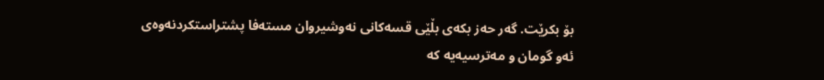بۆ بكرێت. گه‌ر حه‌ز بكه‌ی بڵێی قسه‌كانی نه‌وشیروان مسته‌فا پشتراستكردنه‌وه‌ی ئه‌و گومان و مه‌ترسیه‌یه‌ كه‌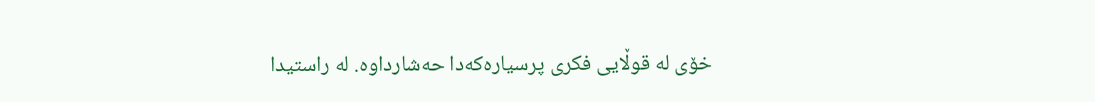خۆی له‌ قوڵایی فكری پرسیاره‌كه‌دا حه‌شارداوه‌. له‌ راستیدا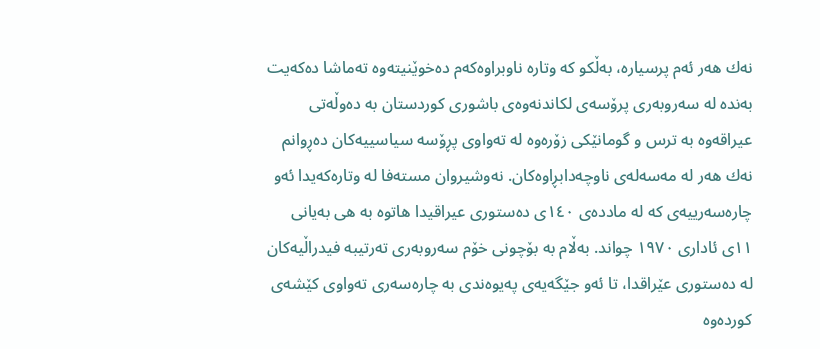نه‌ك هه‌ر ئه‌م پرسیاره‌، به‌ڵكو كه‌ وتاره‌ ناوبراوه‌كه‌م ده‌خوێنیته‌وه‌ ته‌ماشا ده‌كه‌یت به‌نده‌ له‌ سه‌روبه‌ری پرۆسه‌ی لكاندنه‌وه‌ی باشوری كوردستان به‌ ده‌وڵه‌تی عیراقه‌وه‌ به‌ ترس و گومانێكی زۆره‌وه‌ له‌ ته‌واوی پڕۆسه‌ سیاسییه‌كان ده‌ڕوانم نه‌ك هه‌ر له‌ مه‌سه‌له‌ی ناوچه‌دابڕاوه‌كان. نه‌وشیروان مسته‌فا له‌ وتاره‌كه‌یدا ئه‌و چاره‌سه‌رییه‌ی كه‌ له‌ مادده‌ی ١٤٠ی ده‌ستوری عیراقیدا هاتوه‌ به‌ هی به‌یانی ١١ی ئاداری ١٩٧٠ چواند. به‌ڵام به‌ بۆچونی خۆم سه‌روبه‌ری ته‌رتیبه‌ فیدراڵیه‌كان له‌ ده‌ستوری عێراقدا، تا ئه‌و جێگه‌یه‌ی په‌یوه‌ندی به‌ چاره‌سه‌ری ته‌واوی كێشه‌ی كورده‌وه‌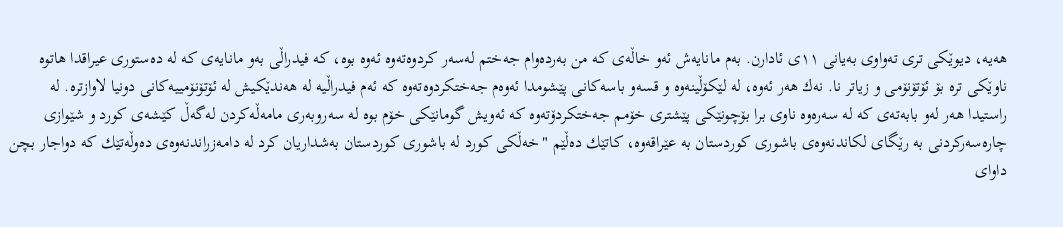هه‌یه‌، دیوێكی تری ته‌واوی به‌یانی ١١ی ئادارن. به‌م مانایه‌ش ئه‌و خاڵه‌ی كه‌ من به‌رده‌وام جەختم له‌سه‌ر كردوەته‌وه‌ ئه‌وه‌ بوه،‌ كه‌ فیدراڵی به‌و مانایه‌ی كه‌ له‌ ده‌ستوری عیراقدا هاتوه‌ ناوێكی تره‌ بۆ ئۆتۆنۆمی و زیاتر نا‌. نه‌ك هه‌ر ئه‌وه‌، له‌ لێكۆڵینه‌وه‌ و قسه‌و باسه‌كانی پێشومدا ئه‌وه‌م جەختكردوەته‌وه‌ كه‌ ئه‌م فیدراڵیه‌ له‌ هه‌ندێكیش له‌ ئۆتۆنۆمییه‌كانی دونیا لاوازتره‌. له‌ راستیدا هه‌ر له‌و بابه‌ته‌ی كه‌ له‌ سه‌ره‌وه‌ ناوی برا بۆچونێكی پێشتری خۆمم جەختكردۆته‌وه‌ كه‌ ئه‌ویش گومانێكی خۆم بوه‌ له‌ سه‌روبه‌ری مامه‌ڵه‌كردن له‌گه‌ڵ كێشه‌ی كورد و‌ شێوازی چاره‌سه‌ركردنی به‌ رێگای لكاندنه‌وه‌ی باشوری كوردستان به‌ عێراقه‌وه،‌ كاتێك ده‌ڵێم "خه‌ڵكی كورد له‌ باشوری كوردستان به‌شداریان كرد له‌ دامه‌زراندنه‌وه‌ی ده‌وڵه‌تێك كه‌ دواجار بچن داوای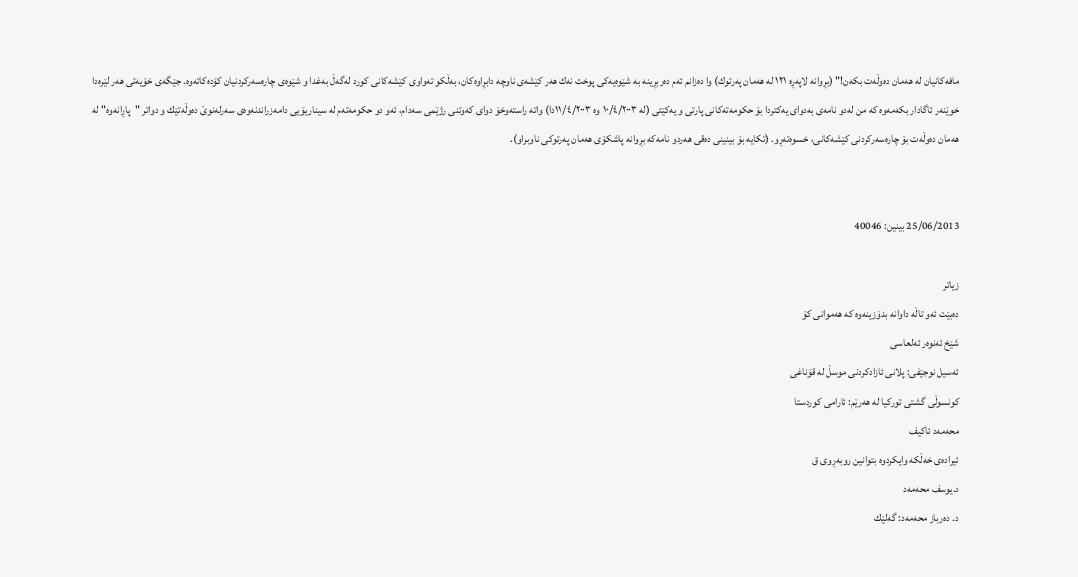مافه‌كانیان له‌ هه‌مان ده‌وڵه‌ت بكه‌ن!" (بڕوانه‌ لاپه‌ڕه‌ ١٢١ له‌ هه‌مان په‌رتوك) وا ده‌زانم ئه‌م ده‌ربڕینه‌ به‌ شێوه‌یه‌كی پوخت نه‌ك هه‌ر كێشه‌ی ناوچه‌ دابڕاوه‌كان، به‌ڵكو ته‌واوی كێشه‌كانی كورد له‌گه‌ڵ به‌غدا و‌ شێوه‌ی چاره‌سه‌ركردنیان كۆده‌كاته‌وه‌. جێگه‌ی خۆیه‌تی هه‌ر لێره‌دا خوێنه‌ر ئاگادار بكه‌مه‌وه‌ كه‌ من له‌دو نامه‌ی به‌دوای یه‌كتردا بۆ حكومه‌ته‌كانی پارتی و یه‌كێتی (له‌ ١٠/٤/٢٠٠٣ وه‌ ١١/٤/٢٠٠٣دا) واته‌ راسته‌وخۆ دوای كه‌وتنی رژێمی سه‌دام، ئه‌و دو حكومه‌ته‌م له‌ سیناریۆیی دامه‌زراندنه‌وه‌ی سه‌رله‌نوێ ده‌وڵه‌تێك و دواتر "پاڕانه‌وه‌" له‌ هه‌مان ده‌وڵه‌ت بۆ چاره‌سه‌ركردنی كێشه‌كانی، خسوەته‌ڕو. (تكایه‌ بۆ بینینی ده‌قی هه‌ردو نامه‌كه‌ بڕوانه‌ پاشكۆی هه‌مان په‌رتوكی ناوبراو).


25/06/2013 بینین: 40046

زیاتر
دەبێت ئەو تاڵە داوانە بدۆزینەوە کە هەموانی کۆ
شێخ ئه‌نوه‌ر ئه‌لعاسی‌
ئەسیل نوجێفی: پلانی ئازادکردنی موسڵ لە قۆناغی
کونسوڵی گشتی تورکیا لە هەرێم: ئارامی‌ كوردستا
محەمەد ئاکیف‌
ئیراده‌ی‌ خه‌ڵكە وایكردوه‌ بتوانین روبه‌ڕوی ق
د.یوسف محەمەد‌
د. دەرباز محەمەد: گەلێك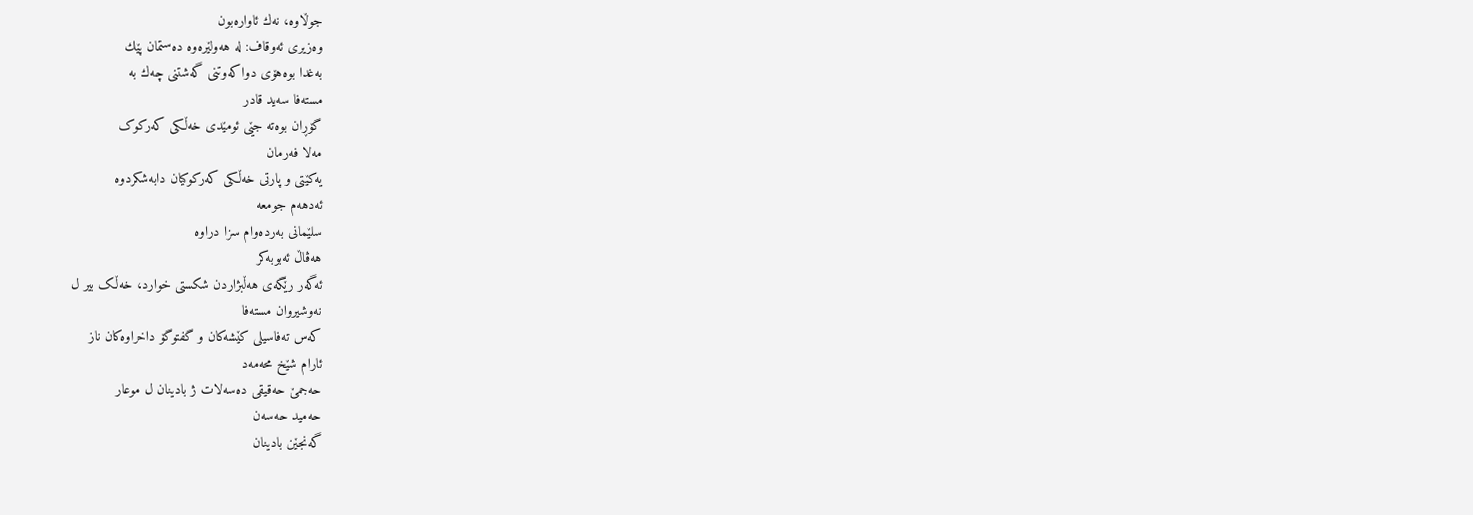جوڵاوە، نەك ئاوارەبون
وه‌زیری‌ ئه‌وقاف: له‌ هه‌ولێرەوە ده‌ستمان پێك
به‌غدا بوه‌هۆی‌ دواكه‌وتنی‌ گه‌شتنی‌ چه‌ك به‌
مسته‌فا سه‌ید قادر‌
گۆڕان بوەتە جێی ئومێدی خەڵکی کەرکوک
مه‌لا فه‌رمان‌
یەکێتی و پارتی خەڵکی کەرکوکیان دابەشکردوە
ئه‌دهه‌م جومعه‌‌
سلێمانی به‌رده‌وام سزا دراوه‌
هه‌ڤاڵ ئه‌بوبه‌كر‌
ئەگەر رێگەی هەڵبژاردن شکستی خوارد، خەڵک بیر ل
نەوشیروان مستەفا‌
كەس تەفاسیلی كێشەكان و گفتوگۆ داخراوەكان ناز
ئارام شێخ محەمەد‌
حه‌جمێ‌ حه‌قیقی‌ ده‌سه‌لات ژ بادینان ل موعار
حه‌مید حه‌سه‌ن‌
گه‌نجێن بادینان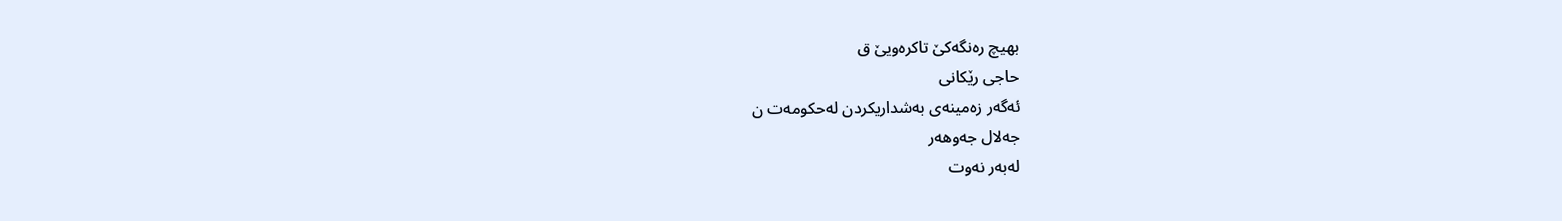بهیچ ره‌نگه‌كێ‌ تاكره‌ویێ‌ ق
حاجی‌ رێكانی‌‌
ئه‌گه‌ر زه‌مینه‌ی‌ به‌شداریكردن له‌حكومه‌ت ن
جه‌لال جه‌وهه‌ر‌
له‌به‌ر نه‌وت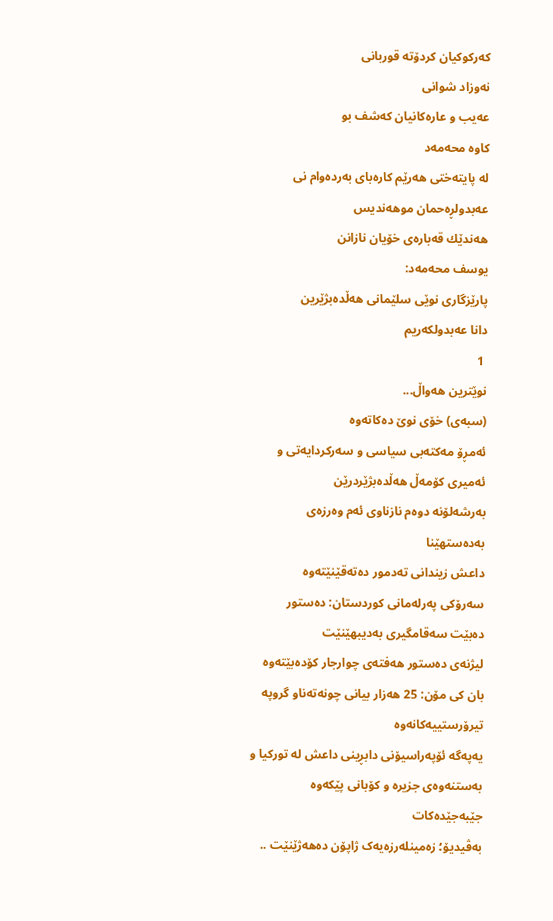كه‌ركوكیان كردۆته‌ قوربانی‌
نه‌وزاد شوانی‌‌
عه‌یب ‌و عاره‌كانیان كه‌شف بو
كاوه‌ محه‌مه‌د‌
له‌ پایته‌ختی‌ هه‌رێم كاره‌بای‌ به‌رده‌وام نی
عه‌بدولڕه‌حمان موهەندیس‌
هه‌ندێك قه‌باره‌ی‌ خۆیان نازانن
یوسف محه‌مه‌د:
پارێزگاری‌ نوێی‌ سلێمانی‌ هه‌ڵده‌بژێرین
دانا عەبدولکەریم‌
 1
نوێترین هه‌واڵ...
(سبەى) خۆى نوێ دەکاتەوە
ئه‌مڕۆ مه‌كته‌بی‌ سیاسی‌ و سه‌ركردایه‌تی‌ و ئه‌میری‌ كۆمه‌ڵ هەڵدەبژێردرێن
به‌رشه‌لۆنه‌ دوه‌م نازناوی ئه‌م وه‌رزه‌ی به‌ده‌ستهێنا
داعش زیندانی تەدمور دەتەقێنێتەوە
سەرۆكی پەرلەمانی كوردستان: دەستور دەبێت سەقامگیری بەدیبهێنێت
لیژنەی دەستور هەفتەی چوارجار كۆدەبێتەوە
بان كی مۆن: 25 هەزار بیانی چونەتەناو گروپە تیرۆرستییەكانەوە
یەپەگە ئۆپەراسیۆنی دابڕینی داعش لە تورکیا و بەستنەوەی جزیرە و کۆبانی پێکەوە جێبەجێدەکات
بەڤیدیۆ؛ زەمینلەرزەیەک ژاپۆن دەهەژێنێت ..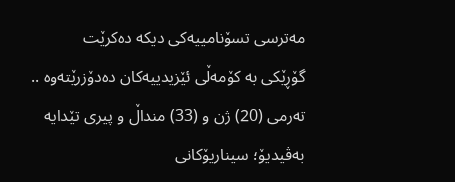مەترسی تسۆنامییەکی دیکە دەکرێت
گۆڕێکی بە کۆمەڵی ئێزیدییەکان دەدۆزرێتەوە .. تەرمی (20) ژن و (33) منداڵ و پیری تێدایە
بەڤیدیۆ؛ سیناریۆکانی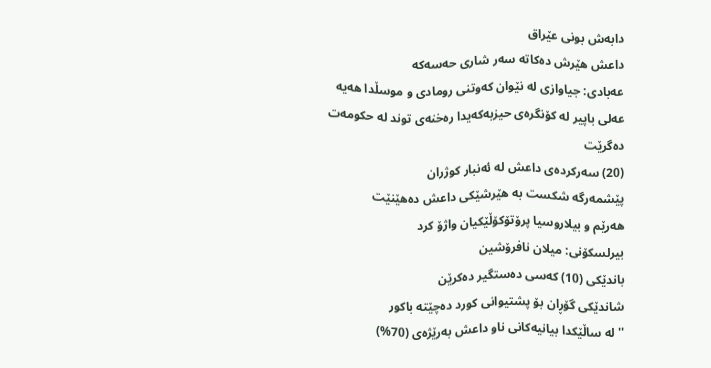دابەش بونی عێراق
داعش هێرش دەکاتە سەر شاری حەسەکە
عه‌بادی: جیاوازی له‌ نێوان کەوتنی رومادی و موسڵدا هه‌یه‌
عەلی باپیر لە کۆنگرەی حیزبەکەیدا رەخنەی توند لە حکومەت دەگرێت
(20) سه‌ركرده‌ی داعش لە ئەنبار کوژران
پێشمەرگە شكست بە هێرشێكی داعش دەهێنێت
هەرێم و بیلاروسیا پرۆتۆکۆڵێکیان واژۆ کرد
بیرلسكۆنی: میلان نافرۆشین
باندێکی (10) کەسى دەستگیر دەکرێن
شاندێکى گۆڕان بۆ پشتیوانی کورد دەچێتە باکور
''لە ساڵێکدا بیانیه‌كانی ناو داعش بەرێژەى (70%)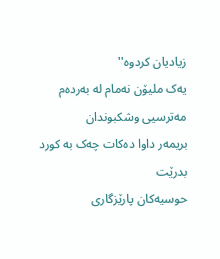زیادیان کردوە''
یەک ملیۆن نەمام لە بەردەم مەترسیی وشکبوندان
بریمه‌ر داوا دەکات چەک بە کورد بدرێت
حوسیەکان پارێزگارى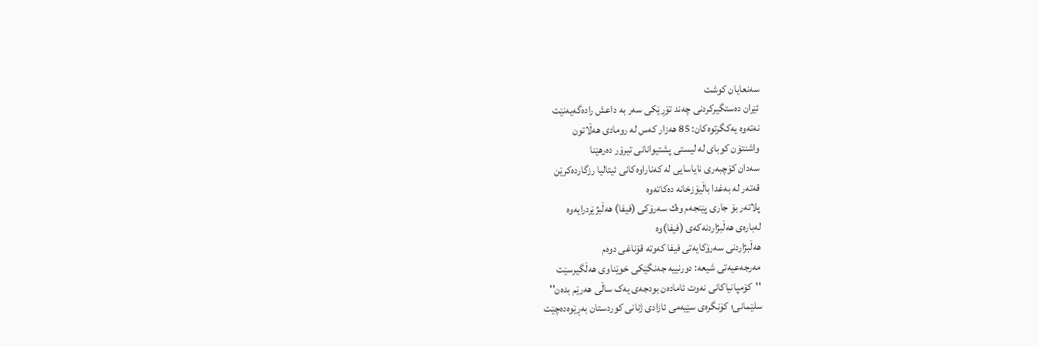سەنعایان کوشت
ئێران دەستگیرکردنى چه‌ند تۆڕێكی‌ سه‌ر به‌ داعش رادەگەیەنێت
نەتەوە یەكگرتوەكان: 85 هەزار كەس لە رومادی هەڵاتون
واشنتۆن كوبای لە لیستی پشتیوانانی تیرۆر دەرهێنا
سەدان كۆچبەری نایاسایی لە كەناراوەكانی ئیتالیا رزگاردەكرێن
قەتەر لە بەغدا باڵیۆزخانە دەكاتەوە
پلاتەر بۆ جاری پێنجەم وەك سەرۆكی (فیفا) هەڵبژێردرایەوە
لەبارەی هەڵبژاردنەكەی (فیفا)وە
هەڵبژاردنی سەرۆكایەتی فیفا كەوتە قۆناغی دوەم
مەرجەعیەتی شیعە: دورنییە جەنگێكی خوێناوی هەڵگیرسێت
''کۆمپانیاکانی نەوت ئامادەن بودجەی یەک ساڵی هەرێم بدەن''
سلێمانی؛ كۆنگرەی سێیەمی ئازادی ژنانی كوردستان بەڕێوەدەچێت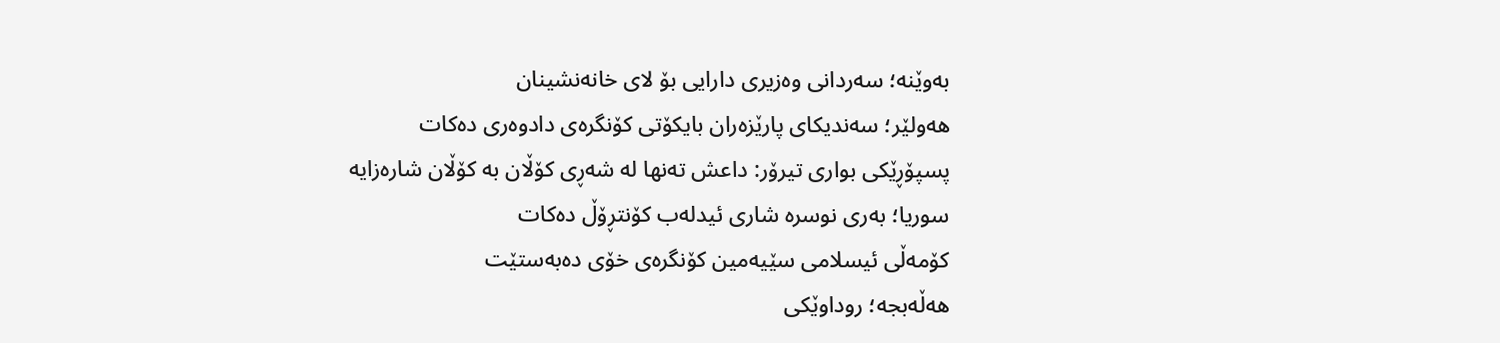بەوێنە؛ سەردانی وەزیری دارایی بۆ لای خانەنشینان
هەولێر؛ سەندیكای پارێزەران بایكۆتی كۆنگرەی دادوەری دەكات
پسپۆڕێكی بواری تیرۆر: داعش تەنها لە شەڕی كۆڵان بە كۆڵان شارەزایە
سوریا؛ بەری نوسرە شاری ئیدلەب كۆنتڕۆڵ دەكات
كۆمەڵی ئیسلامی سێیەمین كۆنگرەی خۆی دەبەستێت
هەڵەبجە؛ روداوێکی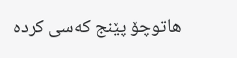هاتوچۆ پێنج کەسی کردە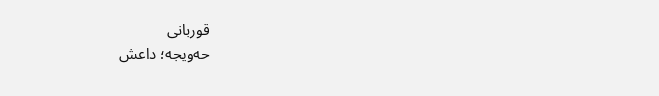قوربانی
حەویجە؛ داعش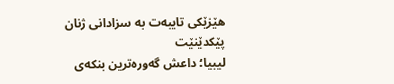هێزێكی تایبەت بە سزادانی ژنان پێكدێنێت
لیبیا؛ داعش گەورەترین بنكەی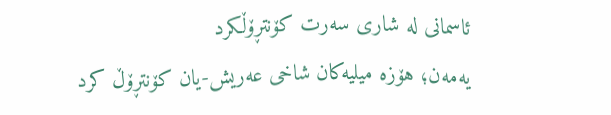ئاسمانی لە شاری سەرت کۆنتڕۆڵکرد
یەمەن؛ هۆزە میلیەكان شاخی عەریش-یان كۆنتڕۆڵ كرد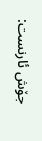جۆش ئارنست: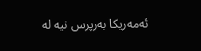ئەمەریكا بەرپرس نیە لە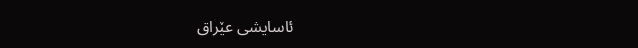ئاسایشی عێراق